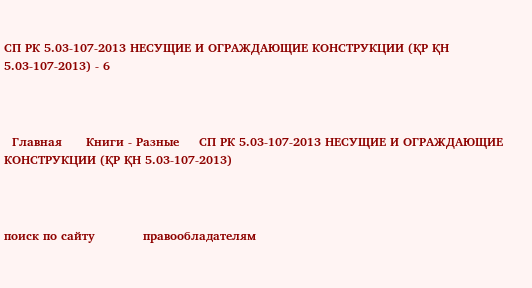СП РК 5.03-107-2013 НЕСУЩИЕ И ОГРАЖДАЮЩИЕ КОНСТРУКЦИИ (ҚР ҚН 5.03-107-2013) - 6



  Главная      Книги - Разные     СП РК 5.03-107-2013 НЕСУЩИЕ И ОГРАЖДАЮЩИЕ КОНСТРУКЦИИ (ҚР ҚН 5.03-107-2013)



поиск по сайту            правообладателям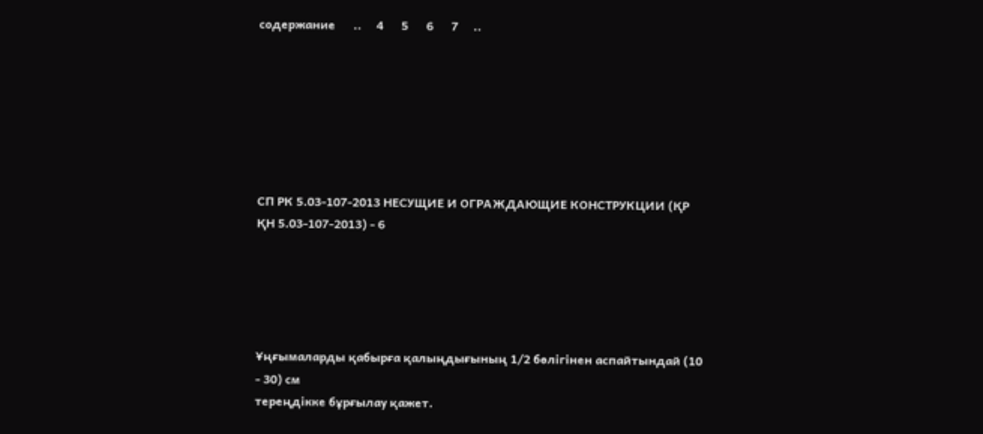содержание      ..     4      5      6      7     ..







СП РК 5.03-107-2013 НЕСУЩИЕ И ОГРАЖДАЮЩИЕ КОНСТРУКЦИИ (ҚР ҚН 5.03-107-2013) - 6





Ұңғымаларды қабырға қалыңдығының 1/2 бөлігінен аспайтындай (10 - 30) см
тереңдікке бұрғылау қажет.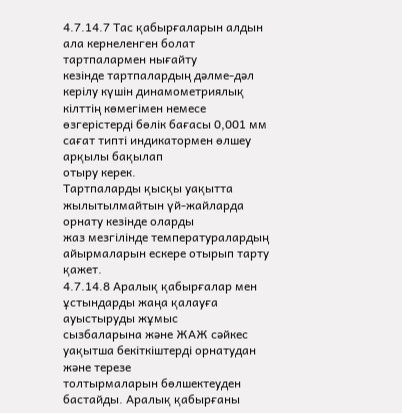4.7.14.7 Тас қабырғаларын алдын ала кернеленген болат тартпалармен нығайту
кезінде тартпалардың дәлме-дәл керілу күшін динамометриялық кілттің көмегімен немесе
өзгерістерді бөлік бағасы 0,001 мм сағат типті индикатормен өлшеу арқылы бақылап
отыру керек.
Тартпаларды қысқы уақытта жылытылмайтын үй-жайларда орнату кезінде оларды
жаз мезгілінде температуралардың айырмаларын ескере отырып тарту қажет.
4.7.14.8 Аралық қабырғалар мен ұстындарды жаңа қалауға ауыстыруды жұмыс
сызбаларына және ЖАЖ сәйкес уақытша бекіткіштерді орнатудан және терезе
толтырмаларын бөлшектеуден бастайды. Аралық қабырғаны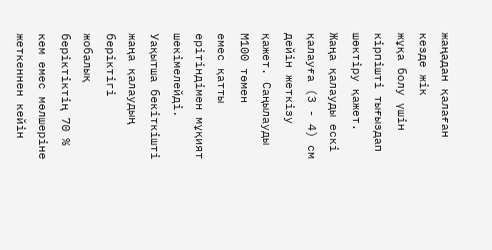жаңадан қалаған кезде жік
жұқа болу үшін кірпішті тығыздап шөктіру қажет.
Жаңа қалауды ескі қалауға (3 - 4) см дейін жеткізу қажет. Саңылауды М100 төмен
емес қатты ерітіндімен мұқият шекімелейді. Уақытша бекіткішті жаңа қалаудың беріктігі
жобалық беріктіктің 70 % кем емес мөлшеріне жеткеннен кейін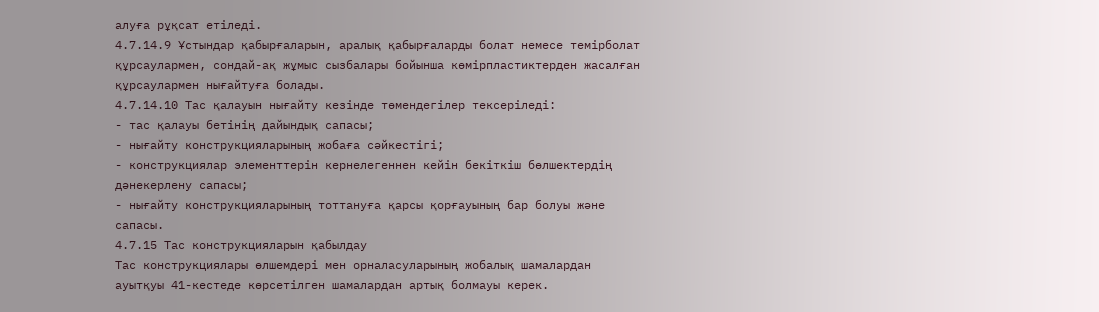алуға рұқсат етіледі.
4.7.14.9 Ұстындар қабырғаларын, аралық қабырғаларды болат немесе темірболат
құрсаулармен, сондай-ақ жұмыс сызбалары бойынша көмірпластиктерден жасалған
құрсаулармен нығайтуға болады.
4.7.14.10 Тас қалауын нығайту кезінде төмендегілер тексеріледі:
- тас қалауы бетінің дайындық сапасы;
- нығайту конструкцияларының жобаға сәйкестігі;
- конструкциялар элементтерін кернелегеннен кейін бекіткіш бөлшектердің
дәнекерлену сапасы;
- нығайту конструкцияларының тоттануға қарсы қорғауының бар болуы және
сапасы.
4.7.15 Тас конструкцияларын қабылдау
Тас конструкциялары өлшемдері мен орналасуларының жобалық шамалардан
ауытқуы 41-кестеде көрсетілген шамалардан артық болмауы керек.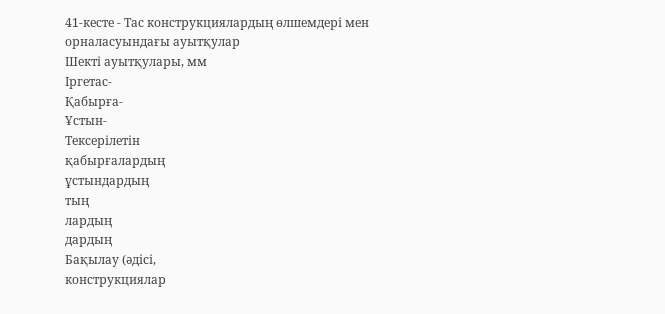41-кесте - Тас конструкциялардың өлшемдері мен орналасуындағы ауытқулар
Шекті ауытқулары, мм
Іргетас-
Қабырға-
Ұстын-
Тексерілетін
қабырғалардың
ұстындардың
тың
лардың
дардың
Бақылау (әдісі,
конструкциялар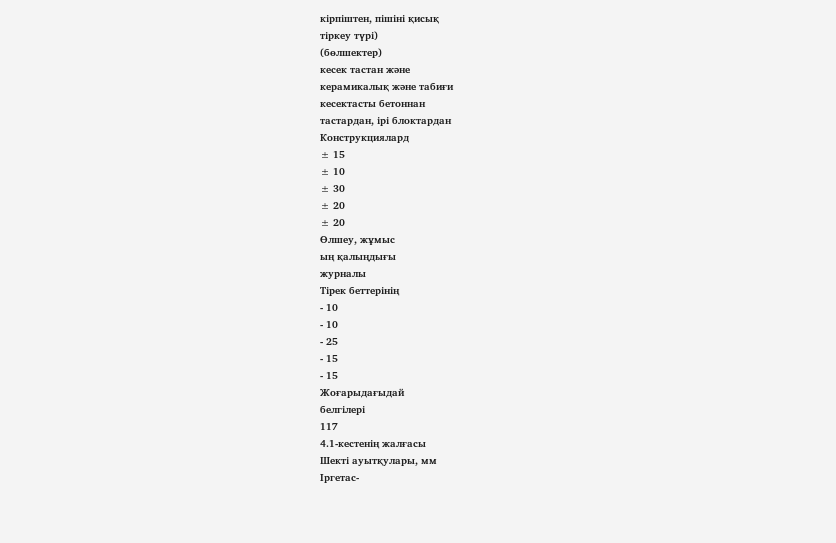кірпіштен, пішіні қисық
тіркеу түрі)
(бөлшектер)
кесек тастан және
керамикалық және табиғи
кесектасты бетоннан
тастардан, ірі блоктардан
Конструкциялард
± 15
± 10
± 30
± 20
± 20
Өлшеу, жұмыс
ың қалыңдығы
журналы
Тірек беттерінің
- 10
- 10
- 25
- 15
- 15
Жоғарыдағыдай
белгілері
117
4.1-кестенің жалғасы
Шекті ауытқулары, мм
Іргетас-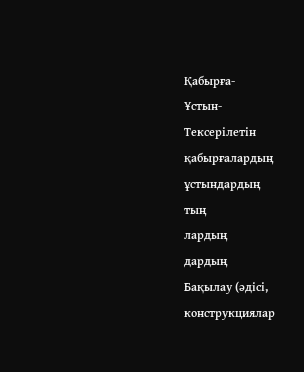Қабырға-
Ұстын-
Тексерілетін
қабырғалардың
ұстындардың
тың
лардың
дардың
Бақылау (әдісі,
конструкциялар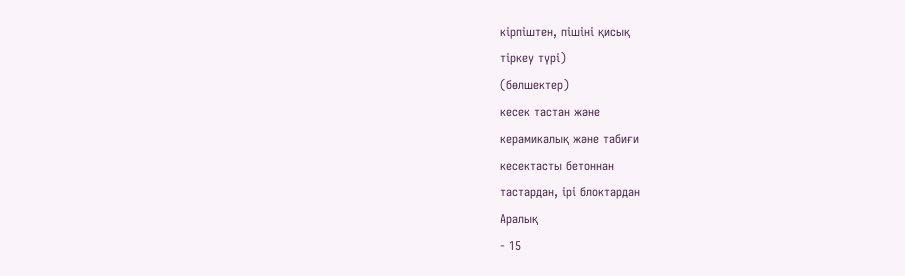кірпіштен, пішіні қисық
тіркеу түрі)
(бөлшектер)
кесек тастан және
керамикалық және табиғи
кесектасты бетоннан
тастардан, ірі блоктардан
Аралық
- 15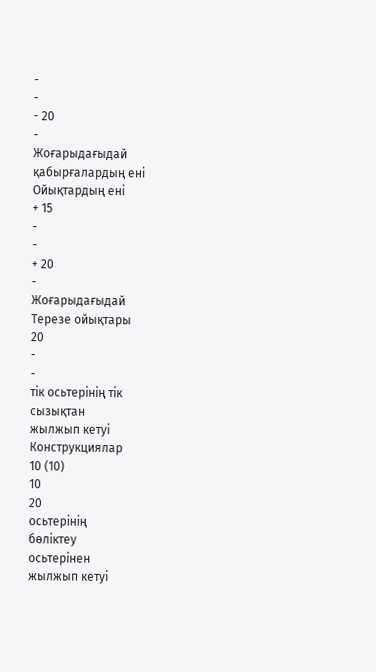-
-
- 20
-
Жоғарыдағыдай
қабырғалардың ені
Ойықтардың ені
+ 15
-
-
+ 20
-
Жоғарыдағыдай
Терезе ойықтары
20
-
-
тік осьтерінің тік
сызықтан
жылжып кетуі
Конструкциялар
10 (10)
10
20
осьтерінің
бөліктеу
осьтерінен
жылжып кетуі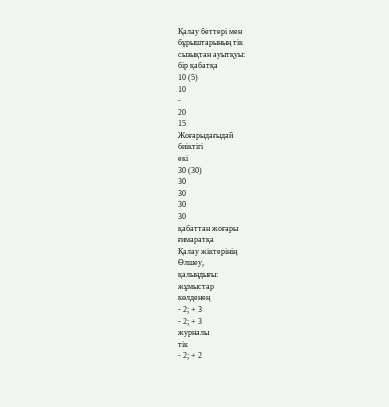Қалау беттері мен
бұрыштарының тік
сызықтан ауытқуы:
бір қабатқа
10 (5)
10
-
20
15
Жоғарыдағыдай
биіктігі
екі
30 (30)
30
30
30
30
қабаттан жоғары
ғимаратқа
Қалау жіктерінің
Өлшеу,
қалыңдығы:
жұмыстар
көлденең
- 2; + 3
- 2; + 3
журналы
тік
- 2; + 2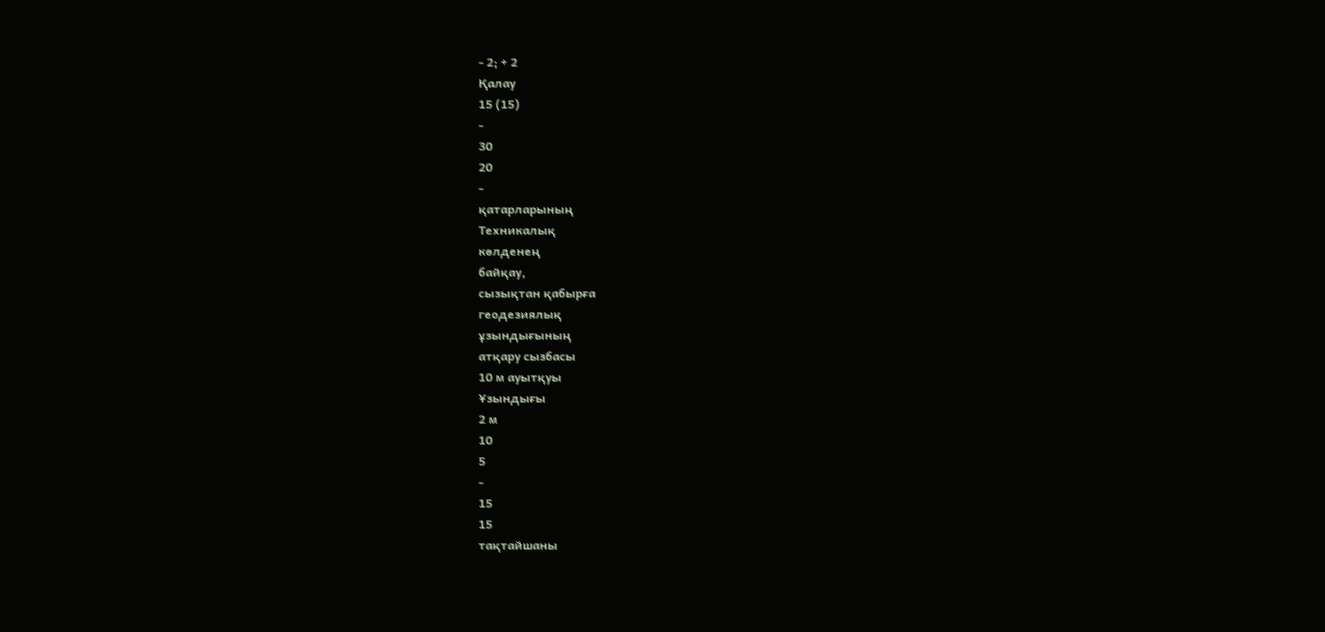- 2; + 2
Қалау
15 (15)
-
30
20
-
қатарларының
Техникалық
көлденең
байқау,
сызықтан қабырға
геодезиялық
ұзындығының
атқару сызбасы
10 м ауытқуы
Ұзындығы
2 м
10
5
-
15
15
тақтайшаны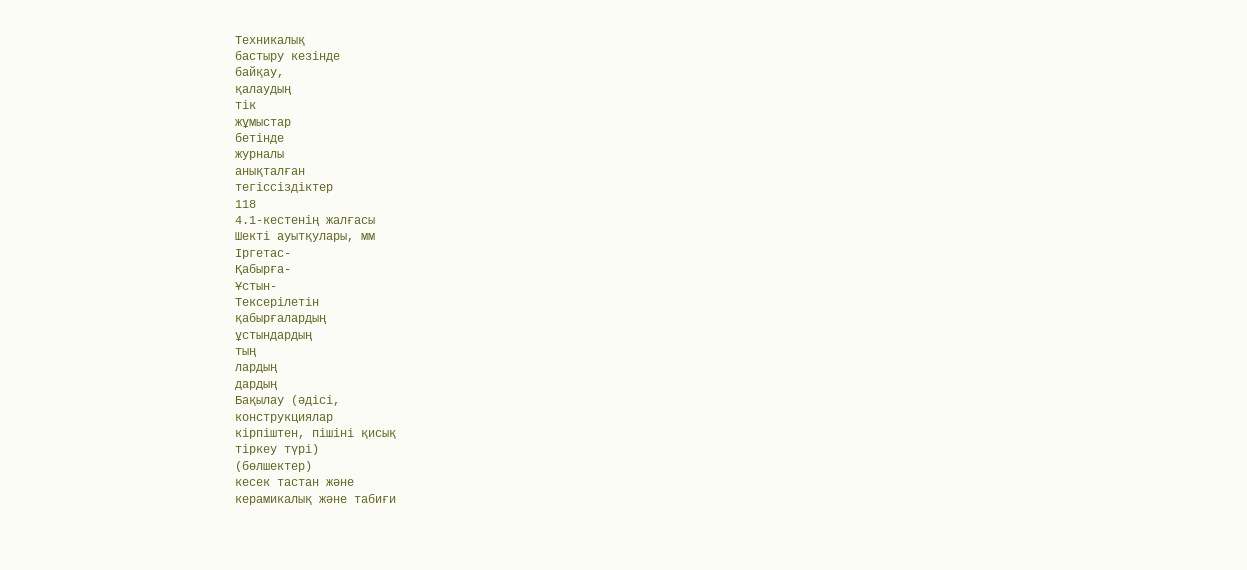Техникалық
бастыру кезінде
байқау,
қалаудың
тік
жұмыстар
бетінде
журналы
анықталған
тегіссіздіктер
118
4.1-кестенің жалғасы
Шекті ауытқулары, мм
Іргетас-
Қабырға-
Ұстын-
Тексерілетін
қабырғалардың
ұстындардың
тың
лардың
дардың
Бақылау (әдісі,
конструкциялар
кірпіштен, пішіні қисық
тіркеу түрі)
(бөлшектер)
кесек тастан және
керамикалық және табиғи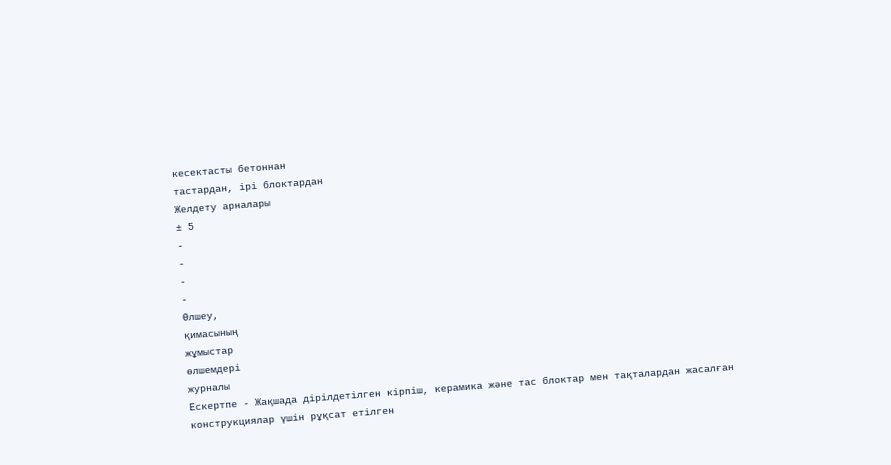кесектасты бетоннан
тастардан, ірі блоктардан
Желдету арналары
± 5
-
-
-
-
Өлшеу,
қимасының
жұмыстар
өлшемдері
журналы
Ескертпе - Жақшада дірілдетілген кірпіш, керамика және тас блоктар мен тақталардан жасалған
конструкциялар үшін рұқсат етілген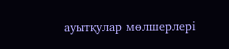ауытқулар мөлшерлері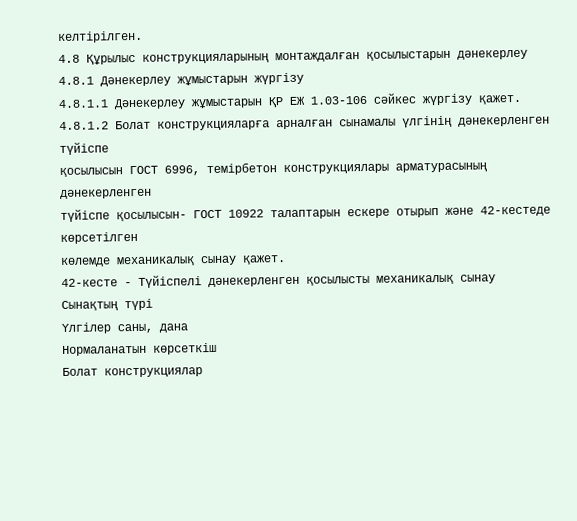келтірілген.
4.8 Құрылыс конструкцияларының монтаждалған қосылыстарын дәнекерлеу
4.8.1 Дәнекерлеу жұмыстарын жүргізу
4.8.1.1 Дәнекерлеу жұмыстарын ҚР ЕЖ 1.03-106 сәйкес жүргізу қажет.
4.8.1.2 Болат конструкцияларға арналған сынамалы үлгінің дәнекерленген түйіспе
қосылысын ГОСТ 6996, темірбетон конструкциялары арматурасының дәнекерленген
түйіспе қосылысын- ГОСТ 10922 талаптарын ескере отырып және 42-кестеде көрсетілген
көлемде механикалық сынау қажет.
42-кесте - Түйіспелі дәнекерленген қосылысты механикалық сынау
Сынақтың түрі
Үлгілер саны, дана
Нормаланатын көрсеткіш
Болат конструкциялар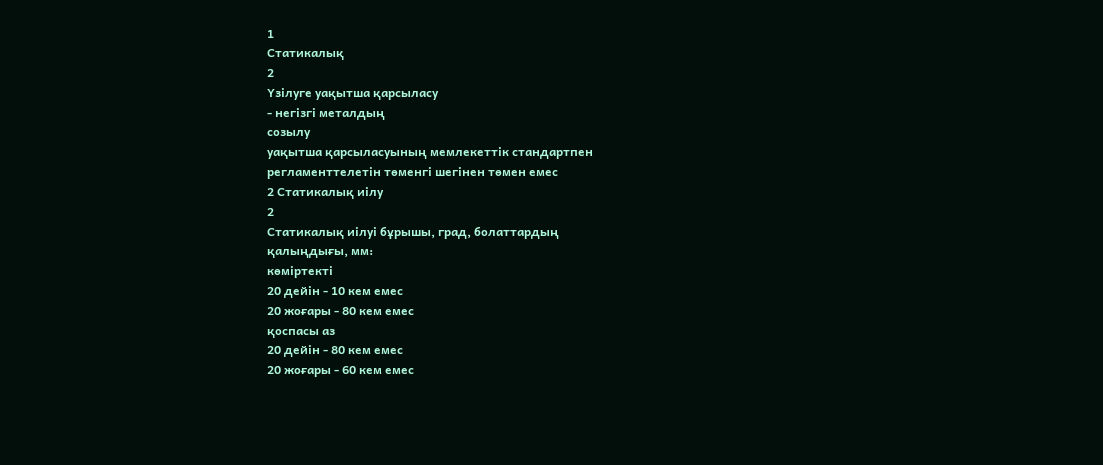1
Статикалық
2
Үзілуге уақытша қарсыласу
- негізгі металдың
созылу
уақытша қарсыласуының мемлекеттік стандартпен
регламенттелетін төменгі шегінен төмен емес
2 Статикалық иілу
2
Статикалық иілуі бұрышы, град, болаттардың
қалыңдығы, мм:
көміртекті
20 дейін - 10 кем емес
20 жоғары - 80 кем емес
қоспасы аз
20 дейін - 80 кем емес
20 жоғары - 60 кем емес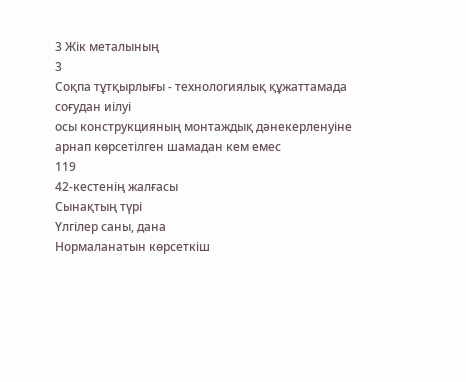3 Жік металының
3
Соқпа тұтқырлығы - технологиялық құжаттамада
соғудан иілуі
осы конструкцияның монтаждық дәнекерленуіне
арнап көрсетілген шамадан кем емес
119
42-кестенің жалғасы
Сынақтың түрі
Үлгілер саны, дана
Нормаланатын көрсеткіш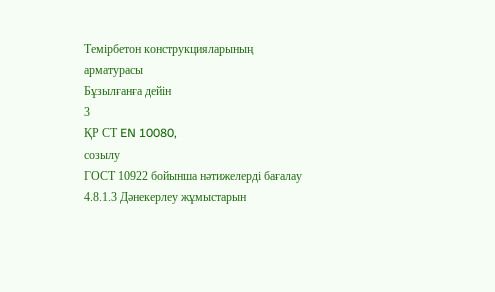Темірбетон конструкцияларының арматурасы
Бұзылғанға дейін
3
ҚР СТ EN 10080,
созылу
ГОСТ 10922 бойынша нәтижелерді бағалау
4.8.1.3 Дәнекерлеу жұмыстарын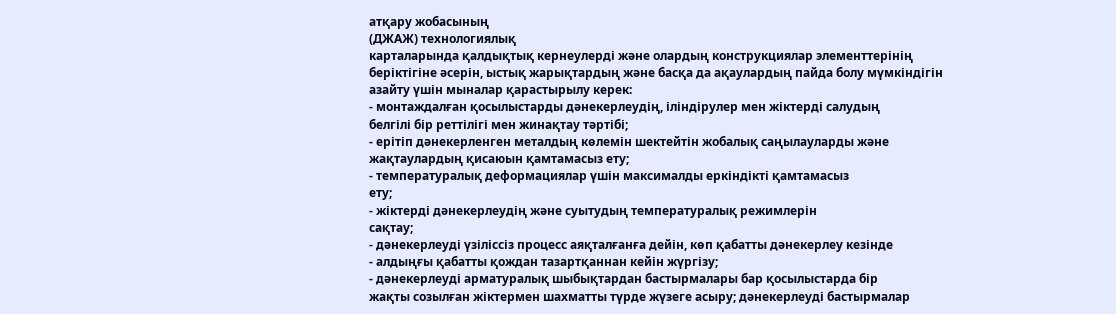атқару жобасының
(ДЖАЖ) технологиялық
карталарында қалдықтық кернеулерді және олардың конструкциялар элементтерінің
беріктігіне әсерін, ыстық жарықтардың және басқа да ақаулардың пайда болу мүмкіндігін
азайту үшін мыналар қарастырылу керек:
- монтаждалған қосылыстарды дәнекерлеудің, іліндірулер мен жіктерді салудың
белгілі бір реттілігі мен жинақтау тәртібі;
- ерітіп дәнекерленген металдың көлемін шектейтін жобалық саңылауларды және
жақтаулардың қисаюын қамтамасыз ету;
- температуралық деформациялар үшін максималды еркіндікті қамтамасыз
ету;
- жіктерді дәнекерлеудің және суытудың температуралық режимлерін
сақтау;
- дәнекерлеуді үзіліссіз процесс аяқталғанға дейін, көп қабатты дәнекерлеу кезінде
- алдыңғы қабатты қождан тазартқаннан кейін жүргізу;
- дәнекерлеуді арматуралық шыбықтардан бастырмалары бар қосылыстарда бір
жақты созылған жіктермен шахматты түрде жүзеге асыру; дәнекерлеуді бастырмалар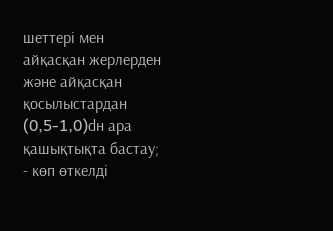шеттері мен айқасқан жерлерден және айқасқан қосылыстардан
(0,5-1,0)dн ара
қашықтықта бастау;
- көп өткелді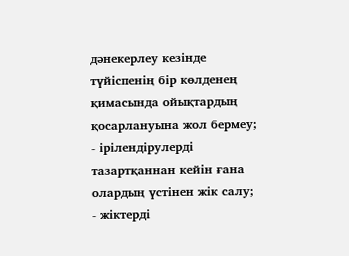дәнекерлеу кезінде түйіспенің бір көлденең қимасында ойықтардың
қосарлануына жол бермеу;
- ірілендірулерді тазартқаннан кейін ғана олардың үстінен жік салу;
- жіктерді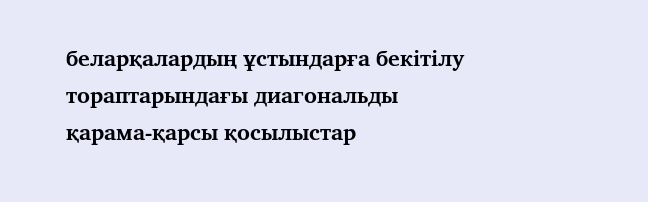беларқалардың ұстындарға бекітілу тораптарындағы диагональды
қарама-қарсы қосылыстар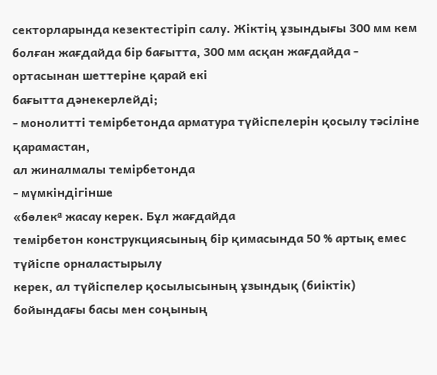секторларында кезектестіріп салу. Жіктің ұзындығы 300 мм кем
болған жағдайда бір бағытта, 300 мм асқан жағдайда - ортасынан шеттеріне қарай екі
бағытта дәнекерлейді;
- монолитті темірбетонда арматура түйіспелерін қосылу тәсіліне қарамастан,
ал жиналмалы темірбетонда
- мүмкіндігінше
«бөлекª жасау керек. Бұл жағдайда
темірбетон конструкциясының бір қимасында 50 % артық емес түйіспе орналастырылу
керек, ал түйіспелер қосылысының ұзындық (биіктік) бойындағы басы мен соңының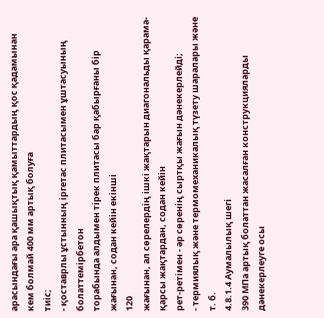арасындағы ара қашықтық қамыттардың қос қадамынан кем болмай 400 мм артық болуға
тиіс;
- қоставрлы ұстынның іргетас плитасымен ұштасуының болаттемірбетон
торабында алдымен тірек плитасы бар қабырғаны бір жағынан, содан кейін екінші
120
жағынан, ал сөрелердің ішкі жақтарын диагональды қарама-қарсы жақтардан, содан кейін
рет-ретімен - әр сөренің сыртқы жағын дәнекерлейді;
- термиялық және термомеханикалық түзету шаралары және т. б.
4.8.1.4 Аумалылық шегі
390 МПа артық болаттан жасалған конструкцияларды
дәнекерлеуге осы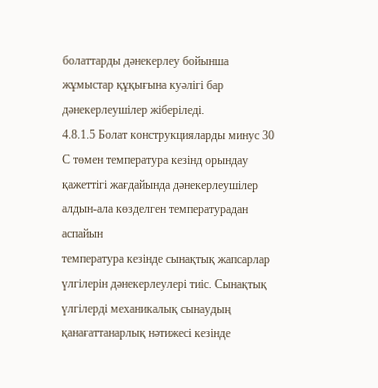болаттарды дәнекерлеу бойынша жұмыстар құқығына куәлігі бар
дәнекерлеушілер жіберіледі.
4.8.1.5 Болат конструкцияларды минус 30 С төмен температура кезінд орындау
қажеттігі жағдайында дәнекерлеушілер алдын-ала көзделген температурадан аспайын
температура кезінде сынақтық жапсарлар үлгілерін дәнекерлеулері тиіс. Сынақтық
үлгілерді механикалық сынаудың қанағаттанарлық нәтижесі кезінде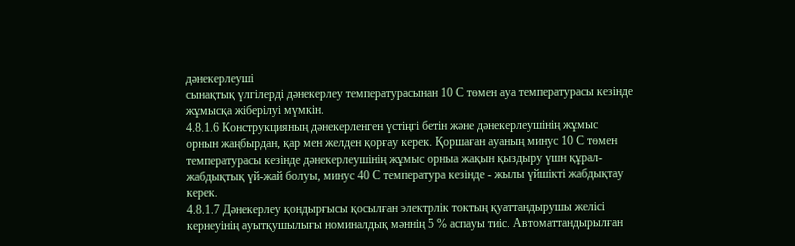дәнекерлеуші
сынақтық үлгілерді дәнекерлеу температурасынан 10 С төмен ауа температурасы кезінде
жұмысқа жіберілуі мүмкін.
4.8.1.6 Конструкцияның дәнекерленген үстіңгі бетін және дәнекерлеушінің жұмыс
орнын жаңбырдан, қар мен желден қорғау керек. Қоршаған ауаның минус 10 С төмен
температурасы кезінде дәнекерлеушінің жұмыс орныа жақын қыздыру үшн құрал-
жабдықтық үй-жай болуы, минус 40 С температура кезінде - жылы үйшікті жабдықтау
керек.
4.8.1.7 Дәнекерлеу қондырғысы қосылған электрлік токтың қуаттандырушы желісі
кернеуінің ауытқушылығы номиналдық мәннің 5 % аспауы тиіс. Автоматтандырылған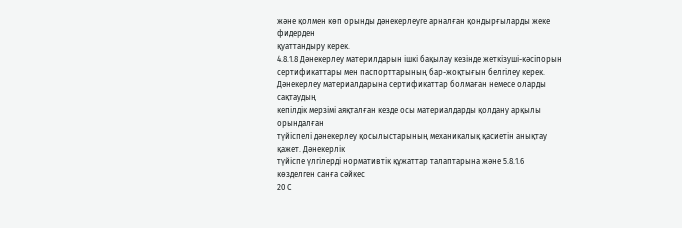және қолмен көп орынды дәнекерлеуге арналған қондырғыларды жеке фидерден
қуаттандыру керек.
4.8.1.8 Дәнекерлеу материлдарын ішкі бақылау кезінде жеткізуші-кәсіпорын
сертификаттары мен паспорттарының бар-жоқтығын белгілеу керек.
Дәнекерлеу материалдарына сертификаттар болмаған немесе оларды сақтаудың
кепілдік мерзімі аяқталған кезде осы материалдарды қолдану арқылы орындалған
түйіспелі дәнекерлеу қосылыстарының механикалық қасиетін анықтау қажет. Дәнекерлік
түйіспе үлгілерді нормативтік құжаттар талаптарына және 5.8.1.6 көзделген санға сәйкес
20 С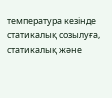температура кезінде статикалық созылуға, статикалық және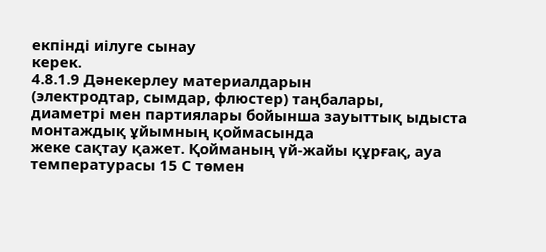екпінді иілуге сынау
керек.
4.8.1.9 Дәнекерлеу материалдарын
(электродтар, сымдар, флюстер) таңбалары,
диаметрі мен партиялары бойынша зауыттық ыдыста монтаждық ұйымның қоймасында
жеке сақтау қажет. Қойманың үй-жайы құрғақ, ауа температурасы 15 С төмен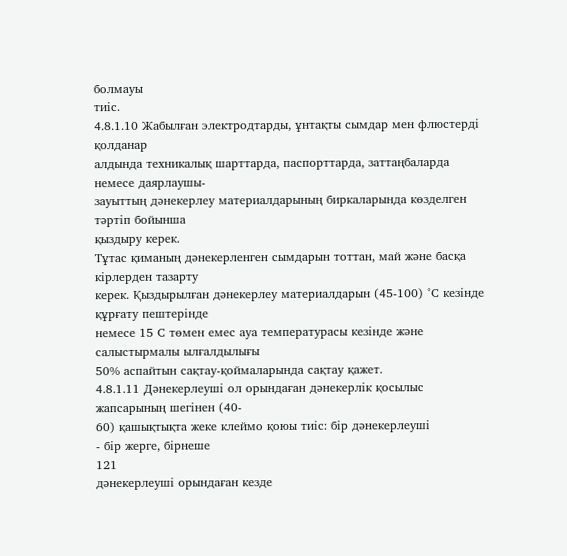болмауы
тиіс.
4.8.1.10 Жабылған электродтарды, ұнтақты сымдар мен флюстерді қолданар
алдында техникалық шарттарда, паспорттарда, заттаңбаларда немесе даярлаушы-
зауыттың дәнекерлеу материалдарының биркаларында көзделген тәртіп бойынша
қыздыру керек.
Тұтас қиманың дәнекерленген сымдарын тоттан, май және басқа кірлерден тазарту
керек. Қыздырылған дәнекерлеу материалдарын (45-100) °С кезінде құрғату пештерінде
немесе 15 С төмен емес ауа температурасы кезінде және салыстырмалы ылғалдылығы
50% аспайтын сақтау-қоймаларында сақтау қажет.
4.8.1.11 Дәнекерлеуші ол орындаған дәнекерлік қосылыс жапсарының шегінен (40-
60) қашықтықта жеке клеймо қоюы тиіс: бір дәнекерлеуші
- бір жерге, бірнеше
121
дәнекерлеуші орындаған кезде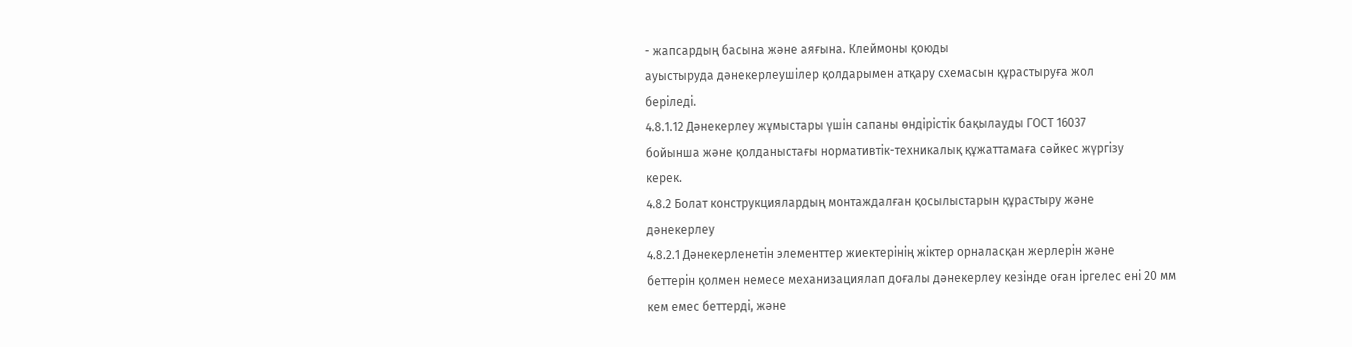- жапсардың басына және аяғына. Клеймоны қоюды
ауыстыруда дәнекерлеушілер қолдарымен атқару схемасын құрастыруға жол
беріледі.
4.8.1.12 Дәнекерлеу жұмыстары үшін сапаны өндірістік бақылауды ГОСТ 16037
бойынша және қолданыстағы нормативтік-техникалық құжаттамаға сәйкес жүргізу
керек.
4.8.2 Болат конструкциялардың монтаждалған қосылыстарын құрастыру және
дәнекерлеу
4.8.2.1 Дәнекерленетін элементтер жиектерінің жіктер орналасқан жерлерін және
беттерін қолмен немесе механизациялап доғалы дәнекерлеу кезінде оған іргелес ені 20 мм
кем емес беттерді, және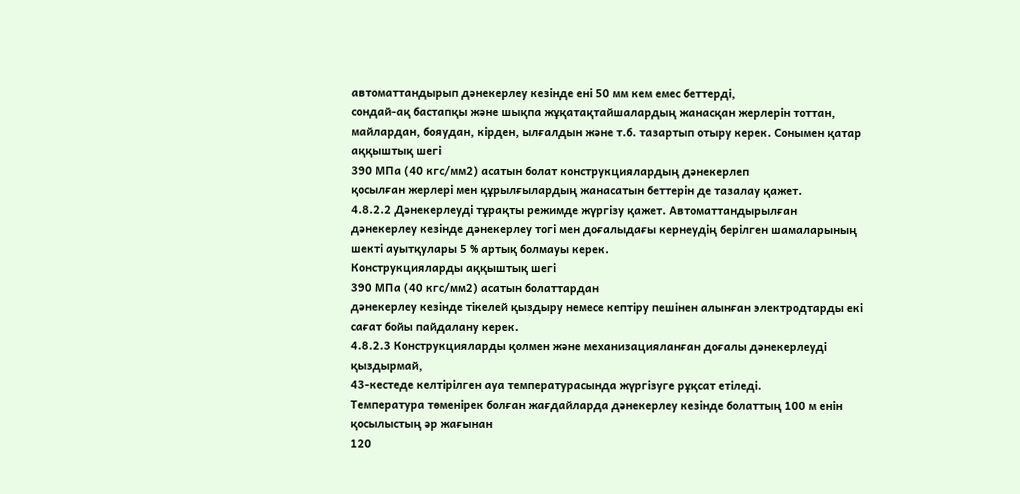автоматтандырып дәнекерлеу кезінде ені 50 мм кем емес беттерді,
сондай-ақ бастапқы және шықпа жұқатақтайшалардың жанасқан жерлерін тоттан,
майлардан, бояудан, кірден, ылғалдын және т.б. тазартып отыру керек. Сонымен қатар
аққыштық шегі
390 МПа (40 кгс/мм2) асатын болат конструкциялардың дәнекерлеп
қосылған жерлері мен құрылғылардың жанасатын беттерін де тазалау қажет.
4.8.2.2 Дәнекерлеуді тұрақты режимде жүргізу қажет. Автоматтандырылған
дәнекерлеу кезінде дәнекерлеу тогі мен доғалыдағы кернеудің берілген шамаларының
шекті ауытқулары 5 % артық болмауы керек.
Конструкцияларды аққыштық шегі
390 МПа (40 кгс/мм2) асатын болаттардан
дәнекерлеу кезінде тікелей қыздыру немесе кептіру пешінен алынған электродтарды екі
сағат бойы пайдалану керек.
4.8.2.3 Конструкцияларды қолмен және механизацияланған доғалы дәнекерлеуді
қыздырмай,
43-кестеде келтірілген ауа температурасында жүргізуге рұқсат етіледі.
Температура төменірек болған жағдайларда дәнекерлеу кезінде болаттың 100 м енін
қосылыстың әр жағынан
120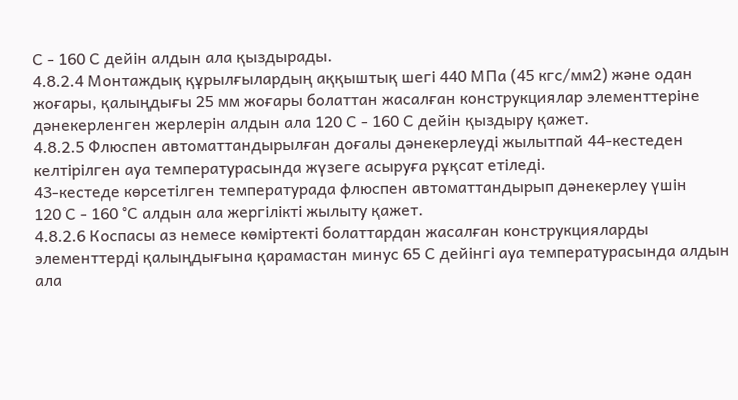С - 160 С дейін алдын ала қыздырады.
4.8.2.4 Монтаждық құрылғылардың аққыштық шегі 440 МПа (45 кгс/мм2) және одан
жоғары, қалыңдығы 25 мм жоғары болаттан жасалған конструкциялар элементтеріне
дәнекерленген жерлерін алдын ала 120 С - 160 С дейін қыздыру қажет.
4.8.2.5 Флюспен автоматтандырылған доғалы дәнекерлеуді жылытпай 44-кестеден
келтірілген ауа температурасында жүзеге асыруға рұқсат етіледі.
43-кестеде көрсетілген температурада флюспен автоматтандырып дәнекерлеу үшін
120 С - 160 °С алдын ала жергілікті жылыту қажет.
4.8.2.6 Коспасы аз немесе көміртекті болаттардан жасалған конструкцияларды
элементтерді қалыңдығына қарамастан минус 65 С дейінгі ауа температурасында алдын
ала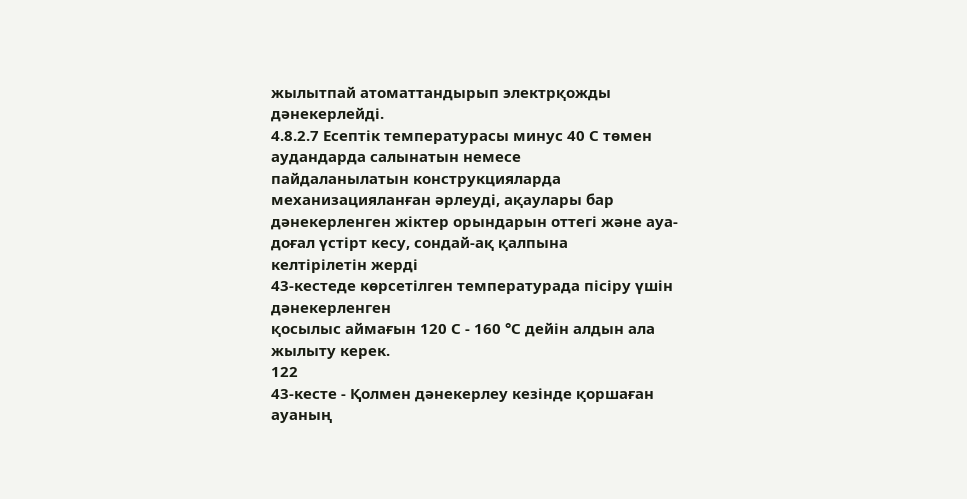жылытпай атоматтандырып электрқожды дәнекерлейді.
4.8.2.7 Есептік температурасы минус 40 С төмен аудандарда салынатын немесе
пайдаланылатын конструкцияларда механизацияланған әрлеуді, ақаулары бар
дәнекерленген жіктер орындарын оттегі және ауа-доғал үстірт кесу, сондай-ақ қалпына
келтірілетін жерді
43-кестеде көрсетілген температурада пісіру үшін дәнекерленген
қосылыс аймағын 120 С - 160 °С дейін алдын ала жылыту керек.
122
43-кесте - Қолмен дәнекерлеу кезінде қоршаған ауаның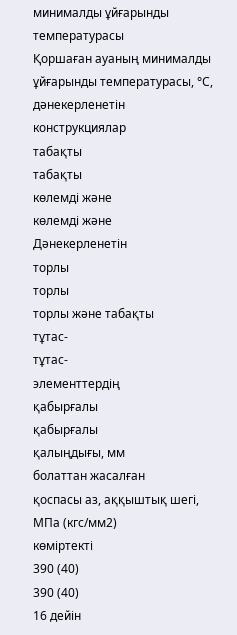минималды ұйғарынды
температурасы
Қоршаған ауаның минималды ұйғарынды температурасы, °С, дәнекерленетін
конструкциялар
табақты
табақты
көлемді және
көлемді және
Дәнекерленетін
торлы
торлы
торлы және табақты
тұтас-
тұтас-
элементтердің
қабырғалы
қабырғалы
қалыңдығы, мм
болаттан жасалған
қоспасы аз, аққыштық шегі, МПа (кгс/мм2)
көміртекті
390 (40)
390 (40)
16 дейін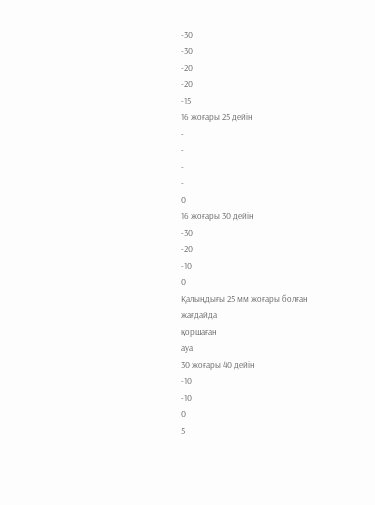-30
-30
-20
-20
-15
16 жоғары 25 дейін
-
-
-
-
0
16 жоғары 30 дейін
-30
-20
-10
0
Қалыңдығы 25 мм жоғары болған
жағдайда
қоршаған
ауа
30 жоғары 40 дейін
-10
-10
0
5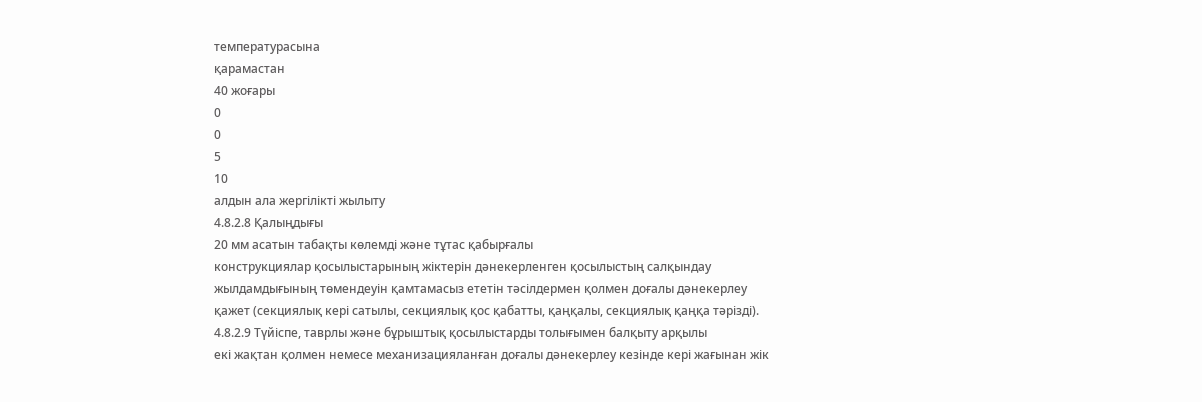температурасына
қарамастан
40 жоғары
0
0
5
10
алдын ала жергілікті жылыту
4.8.2.8 Қалыңдығы
20 мм асатын табақты көлемді және тұтас қабырғалы
конструкциялар қосылыстарының жіктерін дәнекерленген қосылыстың салқындау
жылдамдығының төмендеуін қамтамасыз ететін тәсілдермен қолмен доғалы дәнекерлеу
қажет (секциялық кері сатылы, секциялық қос қабатты, қаңқалы, секциялық қаңқа тәрізді).
4.8.2.9 Түйіспе, таврлы және бұрыштық қосылыстарды толығымен балқыту арқылы
екі жақтан қолмен немесе механизацияланған доғалы дәнекерлеу кезінде кері жағынан жік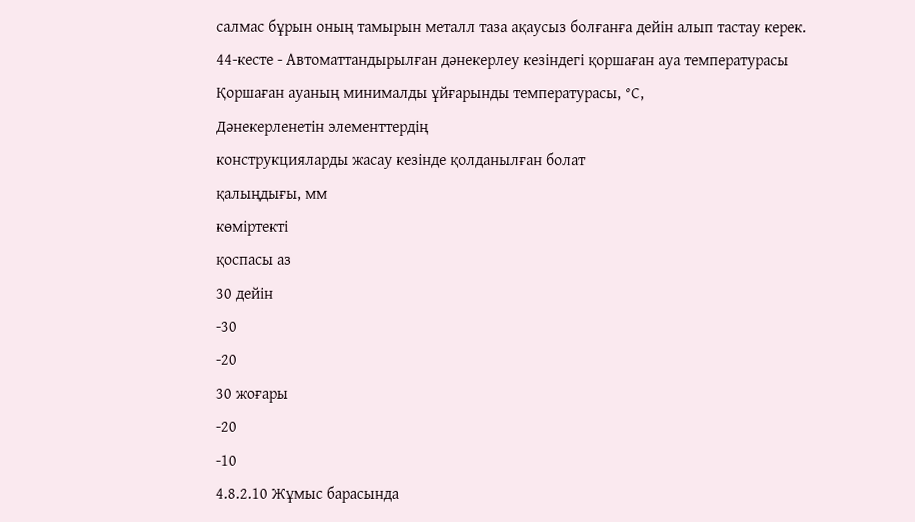салмас бұрын оның тамырын металл таза ақаусыз болғанға дейін алып тастау керек.
44-кесте - Автоматтандырылған дәнекерлеу кезіндегі қоршаған ауа температурасы
Қоршаған ауаның минималды ұйғарынды температурасы, °С,
Дәнекерленетін элементтердің
конструкцияларды жасау кезінде қолданылған болат
қалыңдығы, мм
көміртекті
қоспасы аз
30 дейін
-30
-20
30 жоғары
-20
-10
4.8.2.10 Жұмыс барасында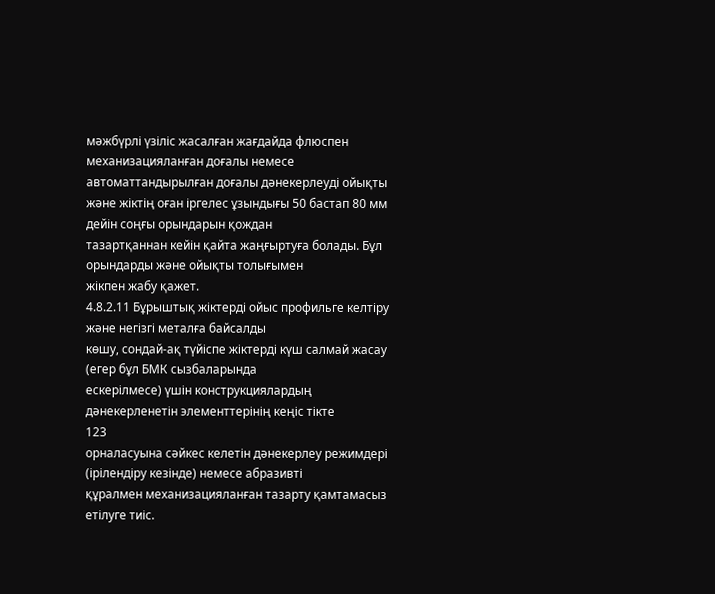мәжбүрлі үзіліс жасалған жағдайда флюспен
механизацияланған доғалы немесе автоматтандырылған доғалы дәнекерлеуді ойықты
және жіктің оған іргелес ұзындығы 50 бастап 80 мм дейін соңғы орындарын қождан
тазартқаннан кейін қайта жаңғыртуға болады. Бұл орындарды және ойықты толығымен
жікпен жабу қажет.
4.8.2.11 Бұрыштық жіктерді ойыс профильге келтіру және негізгі металға байсалды
көшу, сондай-ақ түйіспе жіктерді күш салмай жасау
(егер бұл БМК сызбаларында
ескерілмесе) үшін конструкциялардың дәнекерленетін элементтерінің кеңіс тікте
123
орналасуына сәйкес келетін дәнекерлеу режимдері (ірілендіру кезінде) немесе абразивті
құралмен механизацияланған тазарту қамтамасыз етілуге тиіс.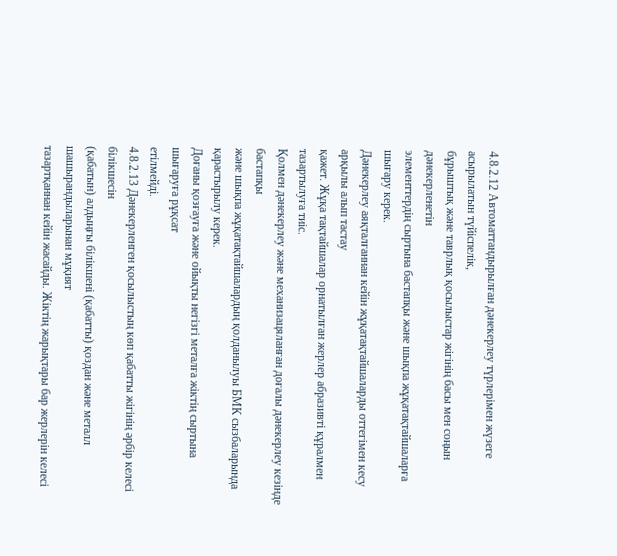4.8.2.12 Автоматтандырылған дәнекерлеу түрлерімен жүзеге асырылатын түйіспелік,
бұрыштық және таврлық қосылыстар жігінің басы мен соңын дәнекерленетін
элементтердің сыртына бастапқы және шықпа жұқатақтайшаларға шығару керек.
Дәнекерлеу аяқталғаннан кейін жұқатақтайшаларды оттегімен кесу арқылы алып тастау
қажет. Жұқа тақтайшалар орнатылған жерлер абразивті құралмен тазартылуға тиіс.
Қолмен дәнекерлеу және механизацяланған доғалы дәнекерлеу кезінде бастапқы
және шықпа жұқатақтайшалардың қолданылуы БМК сызбаларында қарастырылу керек.
Доғаны қозғауға және ойықты негізгі металға жіктің сыртына шығаруға рұқсат
етілмейді.
4.8.2.13 Дәнекерленген қосылыстың көп қабатты жігінің әрбір келесі білікшесін
(қабатын) алдыңғы білікшені (қабатты) қоздан және металл шашырандыларынан мұқият
тазартқаннан кейін жасайды. Жіктің жарықтары бар жерлерін келесі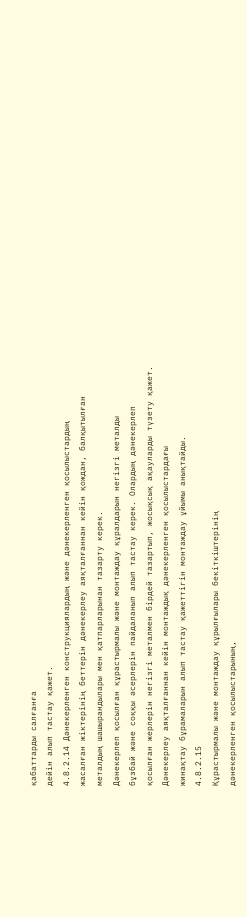қабаттарды салғанға
дейін алып тастау қажет.
4.8.2.14 Дәнекерленген конструкциялардың және дәнекерленген қосылыстардың
жасалған жіктерінің беттерін дәнекерлеу аяқталғаннан кейін қождан, балқытылған
металдың шашырандылары мен қатпарларынан тазарту керек.
Дәнекерлеп қосылған құрастырмалы және монтаждау құралдарын негізгі металды
бұзбай және соққы әсерлерін пайдаланып алып тастау керек. Олардың дәнекерлеп
қосылған жерлерін негізгі металмен бірдей тазартып, жосықсық ақауларды түзету қажет.
Дәнекерлеу аяқталғаннан кейін монтаждық дәнекерленген қосылыстардағы
жинақтау бұрамаларын алып тастау қажеттігін монтаждау ұйымы анықтайды.
4.8.2.15
Құрастырмалы және монтаждау құрылғылары бекіткіштерінің
дәнекерленген қосылыстарының,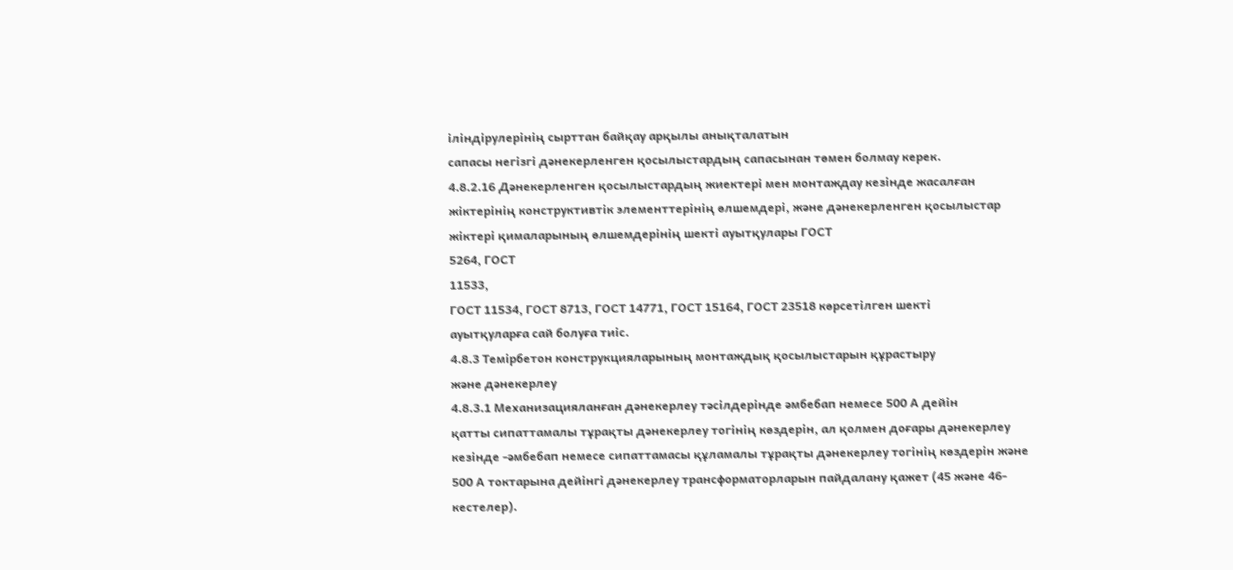іліндірулерінің сырттан байқау арқылы анықталатын
сапасы негізгі дәнекерленген қосылыстардың сапасынан төмен болмау керек.
4.8.2.16 Дәнекерленген қосылыстардың жиектері мен монтаждау кезінде жасалған
жіктерінің конструктивтік элементтерінің өлшемдері, және дәнекерленген қосылыстар
жіктері қималарының өлшемдерінің шекті ауытқулары ГОСТ
5264, ГОСТ
11533,
ГОСТ 11534, ГОСТ 8713, ГОСТ 14771, ГОСТ 15164, ГОСТ 23518 көрсетілген шекті
ауытқуларға сай болуға тиіс.
4.8.3 Темірбетон конструкцияларының монтаждық қосылыстарын құрастыру
және дәнекерлеу
4.8.3.1 Механизацияланған дәнекерлеу тәсілдерінде әмбебап немесе 500 А дейін
қатты сипаттамалы тұрақты дәнекерлеу тогінің көздерін, ал қолмен доғары дәнекерлеу
кезінде -әмбебап немесе сипаттамасы құламалы тұрақты дәнекерлеу тогінің көздерін және
500 А токтарына дейінгі дәнекерлеу трансформаторларын пайдалану қажет (45 және 46-
кестелер).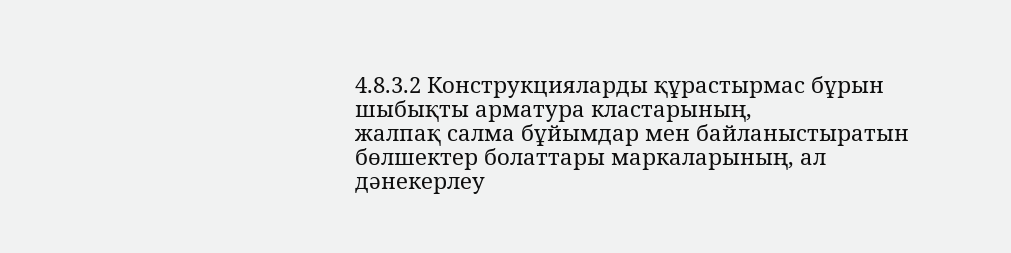4.8.3.2 Конструкцияларды құрастырмас бұрын шыбықты арматура кластарының,
жалпақ салма бұйымдар мен байланыстыратын бөлшектер болаттары маркаларының, ал
дәнекерлеу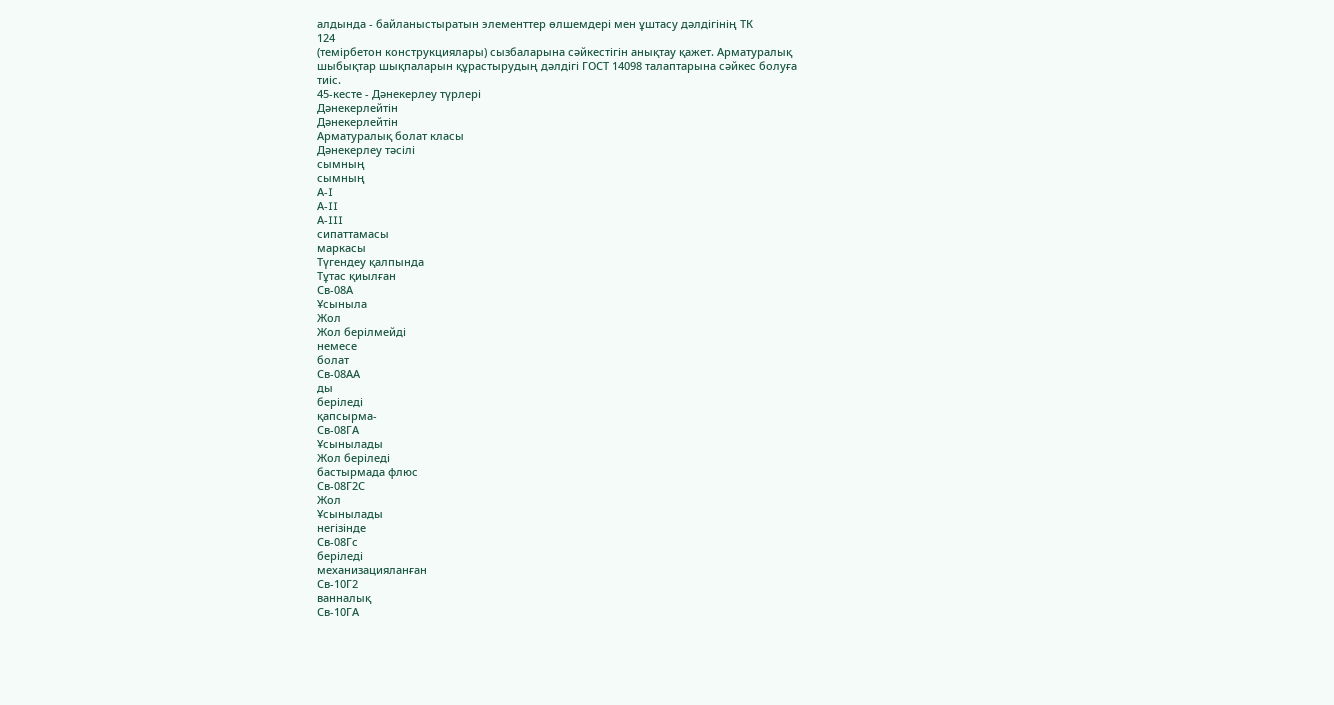алдында - байланыстыратын элементтер өлшемдері мен ұштасу дәлдігінің ТК
124
(темiрбетон конструкциялары) сызбаларына сәйкестігін анықтау қажет. Арматуралық
шыбықтар шықпаларын құрастырудың дәлдігі ГОСТ 14098 талаптарына сәйкес болуға
тиіс.
45-кесте - Дәнекерлеу түрлері
Дәнекерлейтін
Дәнекерлейтін
Арматуралық болат класы
Дәнекерлеу тәсілі
сымның
сымның
А-I
А-II
А-III
сипаттамасы
маркасы
Түгендеу қалпында
Тұтас қиылған
Св-08А
Ұсыныла
Жол
Жол берілмейді
немесе
болат
Св-08АА
ды
беріледі
қапсырма-
Св-08ГА
Ұсынылады
Жол беріледі
бастырмада флюс
Св-08Г2С
Жол
Ұсынылады
негізінде
Св-08Гс
беріледі
механизацияланған
Св-10Г2
ванналық
Св-10ГА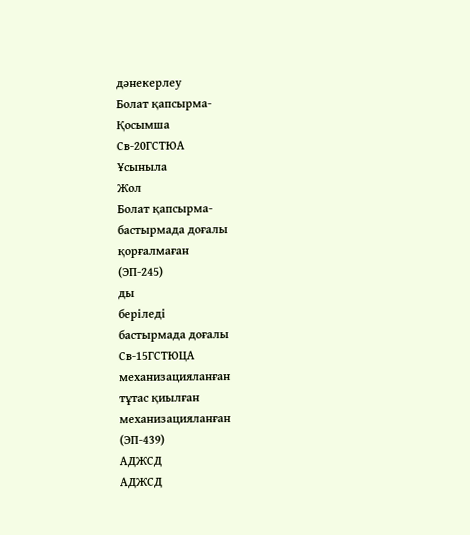дәнекерлеу
Болат қапсырма-
Қосымша
Св-20ГСТЮА
Ұсыныла
Жол
Болат қапсырма-
бастырмада доғалы
қорғалмаған
(ЭП-245)
ды
беріледі
бастырмада доғалы
Св-15ГСТЮЦА
механизацияланған
тұтас қиылған
механизацияланған
(ЭП-439)
АДЖСД
АДЖСД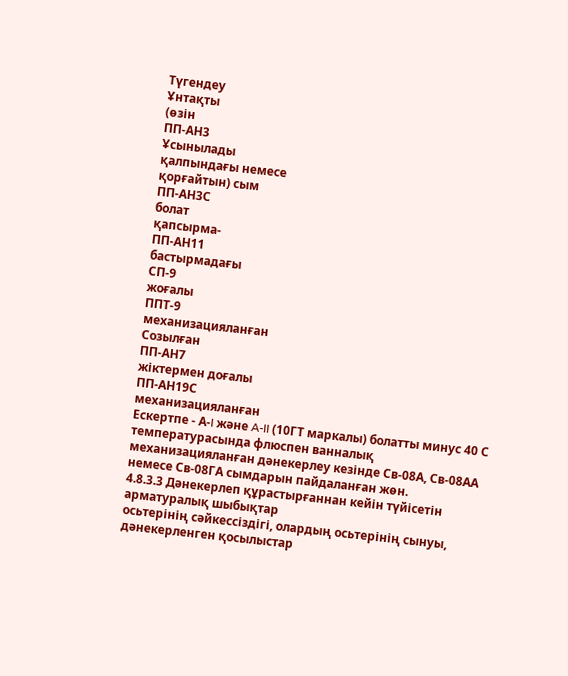Түгендеу
Ұнтақты
(өзін
ПП-АН3
Ұсынылады
қалпындағы немесе
қорғайтын) сым
ПП-АН3С
болат
қапсырма-
ПП-АН11
бастырмадағы
СП-9
жоғалы
ППТ-9
механизацияланған
Созылған
ПП-АН7
жіктермен доғалы
ПП-АН19С
механизацияланған
Ескертпе - А-I және A-II (10ГТ маркалы) болатты минус 40 С температурасында флюспен ванналық
механизацияланған дәнекерлеу кезінде Св-08А, Св-08АА немесе Св-08ГА сымдарын пайдаланған жөн.
4.8.3.3 Дәнекерлеп құрастырғаннан кейін түйісетін арматуралық шыбықтар
осьтерінің сәйкессіздігі, олардың осьтерінің сынуы, дәнекерленген қосылыстар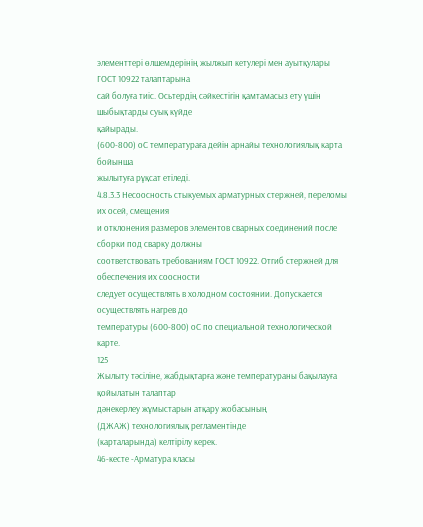элементтері өлшемдерінің жылжып кетулері мен ауытқулары ГОСТ 10922 талаптарына
сай болуға тиіс. Осьтердің сәйкестігін қамтамасыз ету үшін шыбықтарды суық күйде
қайырады.
(600-800) оС температураға дейін арнайы технологиялық карта бойынша
жылытуға рұқсат етіледі.
4.8.3.3 Несоосность стыкуемых арматурных стержней, переломы их осей, смещения
и отклонения размеров элементов сварных соединений после сборки под сварку должны
соответствовать требованиям ГОСТ 10922. Отгиб стержней для обеспечения их соосности
следует осуществлять в холодном состоянии. Допускается осуществлять нагрев до
температуры (600-800) оС по специальной технологической карте.
125
Жылыту тәсіліне, жабдықтарға және температураны бақылауға қойылатын талаптар
дәнекерлеу жұмыстарын атқару жобасының
(ДЖАЖ) технологиялық регламентінде
(карталарында) келтірілу керек.
46-кесте -Арматура класы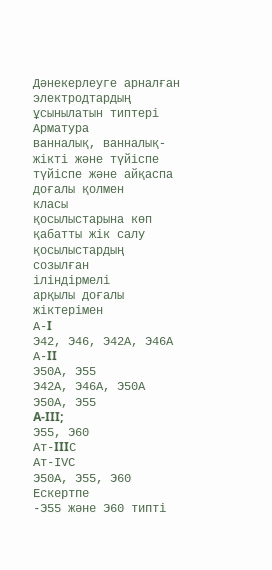Дәнекерлеуге арналған электродтардың ұсынылатын типтері
Арматура
ванналық, ванналық-жікті және түйіспе
түйіспе және айқаспа
доғалы қолмен
класы
қосылыстарына көп қабатты жік салу
қосылыстардың созылған
іліндірмелі
арқылы доғалы
жіктерімен
А-I
Э42, Э46, Э42А, Э46А
А-II
Э50А, Э55
Э42А, Э46А, Э50А
Э50А, Э55
A-III;
Э55, Э60
Ат-IIIС
Ат-IVС
Э50А, Э55, Э60
Ескертпе
-Э55 және Э60 типті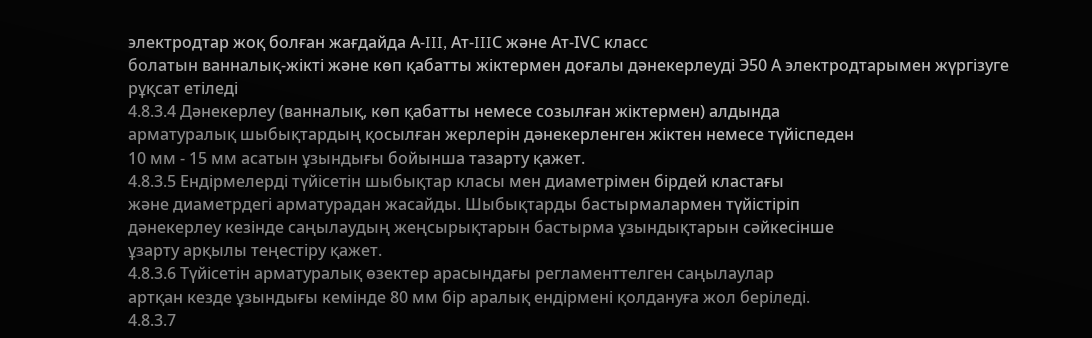электродтар жоқ болған жағдайда А-III, Ат-IIIС және Ат-IVС класс
болатын ванналық-жікті және көп қабатты жіктермен доғалы дәнекерлеуді Э50 А электродтарымен жүргізуге
рұқсат етіледі
4.8.3.4 Дәнекерлеу (ванналық, көп қабатты немесе созылған жіктермен) алдында
арматуралық шыбықтардың қосылған жерлерін дәнекерленген жіктен немесе түйіспеден
10 мм - 15 мм асатын ұзындығы бойынша тазарту қажет.
4.8.3.5 Ендірмелерді түйісетін шыбықтар класы мен диаметрімен бірдей кластағы
және диаметрдегі арматурадан жасайды. Шыбықтарды бастырмалармен түйістіріп
дәнекерлеу кезінде саңылаудың жеңсырықтарын бастырма ұзындықтарын сәйкесінше
ұзарту арқылы теңестіру қажет.
4.8.3.6 Түйісетін арматуралық өзектер арасындағы регламенттелген саңылаулар
артқан кезде ұзындығы кемінде 80 мм бір аралық ендірмені қолдануға жол беріледі.
4.8.3.7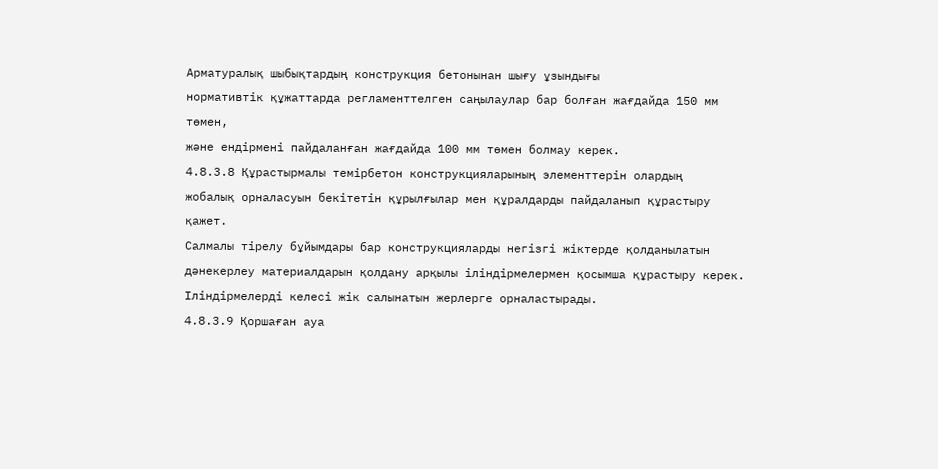Арматуралық шыбықтардың конструкция бетонынан шығу ұзындығы
нормативтік құжаттарда регламенттелген саңылаулар бар болған жағдайда 150 мм төмен,
және ендірмені пайдаланған жағдайда 100 мм төмен болмау керек.
4.8.3.8 Құрастырмалы темірбетон конструкцияларының элементтерін олардың
жобалық орналасуын бекітетін құрылғылар мен құралдарды пайдаланып құрастыру қажет.
Салмалы тірелу бұйымдары бар конструкцияларды негізгі жіктерде қолданылатын
дәнекерлеу материалдарын қолдану арқылы іліндірмелермен қосымша құрастыру керек.
Іліндірмелерді келесі жік салынатын жерлерге орналастырады.
4.8.3.9 Қоршаған ауа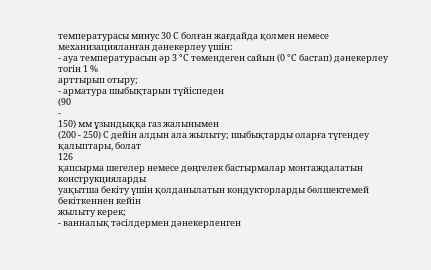температурасы минус 30 С болған жағдайда қолмен немесе
механизацияланған дәнекерлеу үшін:
- ауа температурасын әр 3 °С төмендеген сайын (0 °С бастап) дәнекерлеу тогін 1 %
арттырып отыру;
- арматура шыбықтарын түйіспеден
(90
-
150) мм ұзындыққа газ жалынымен
(200 - 250) С дейін алдын ала жылыту; шыбықтарды оларға түгендеу қалыптары, болат
126
қапсырма шегелер немесе дөңгелек бастырмалар монтаждалатын конструкцияларды
уақытша бекіту үшін қолданылатын кондукторларды бөлшектемей бекіткеннен кейін
жылыту керек;
- ванналық тәсілдермен дәнекерленген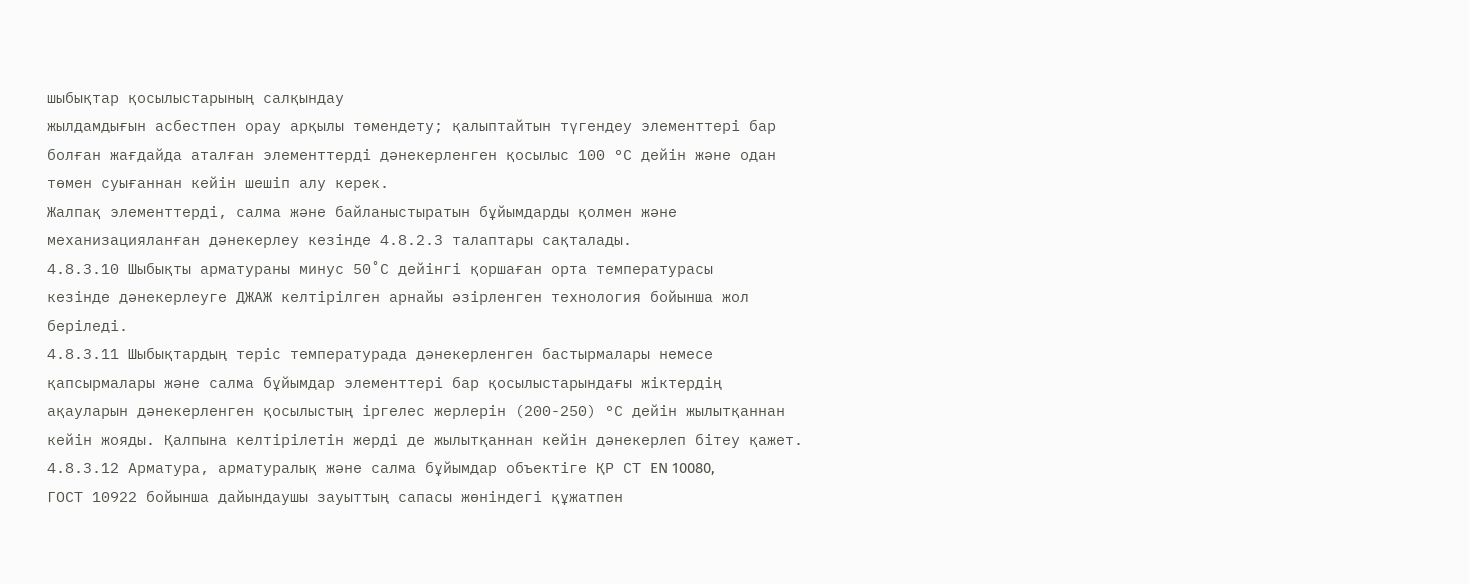шыбықтар қосылыстарының салқындау
жылдамдығын асбестпен орау арқылы төмендету; қалыптайтын түгендеу элементтері бар
болған жағдайда аталған элементтерді дәнекерленген қосылыс 100 °С дейін және одан
төмен суығаннан кейін шешіп алу керек.
Жалпақ элементтерді, салма және байланыстыратын бұйымдарды қолмен және
механизацияланған дәнекерлеу кезінде 4.8.2.3 талаптары сақталады.
4.8.3.10 Шыбықты арматураны минус 50˚С дейінгі қоршаған орта температурасы
кезінде дәнекерлеуге ДЖАЖ келтірілген арнайы әзірленген технология бойынша жол
беріледі.
4.8.3.11 Шыбықтардың теріс температурада дәнекерленген бастырмалары немесе
қапсырмалары және салма бұйымдар элементтері бар қосылыстарындағы жіктердің
ақауларын дәнекерленген қосылыстың іргелес жерлерін (200-250) °С дейін жылытқаннан
кейін жояды. Қалпына келтірілетін жерді де жылытқаннан кейін дәнекерлеп бітеу қажет.
4.8.3.12 Арматура, арматуралық және салма бұйымдар объектіге ҚР СТ EN 10080,
ГОСТ 10922 бойынша дайындаушы зауыттың сапасы жөніндегі құжатпен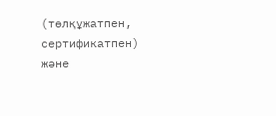(төлқұжатпен,
сертификатпен) және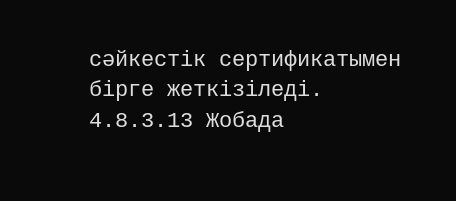сәйкестік сертификатымен бірге жеткізіледі.
4.8.3.13 Жобада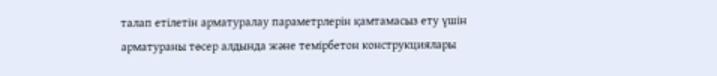талап етілетін арматуралау параметрлерін қамтамасыз ету үшін
арматураны төсер алдында және темірбетон конструкциялары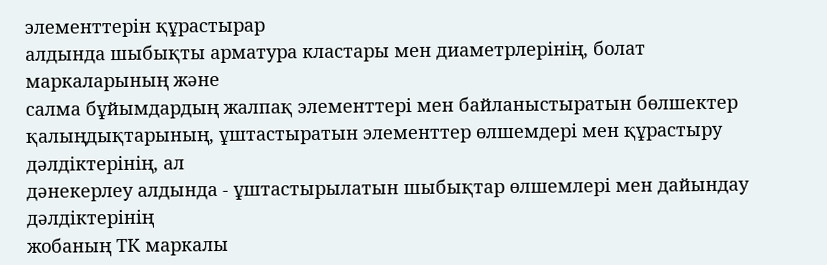элементтерін құрастырар
алдында шыбықты арматура кластары мен диаметрлерінің, болат маркаларының және
салма бұйымдардың жалпақ элементтері мен байланыстыратын бөлшектер
қалыңдықтарының, ұштастыратын элементтер өлшемдері мен құрастыру дәлдіктерінің, ал
дәнекерлеу алдында - ұштастырылатын шыбықтар өлшемлері мен дайындау дәлдіктерінің
жобаның ТК маркалы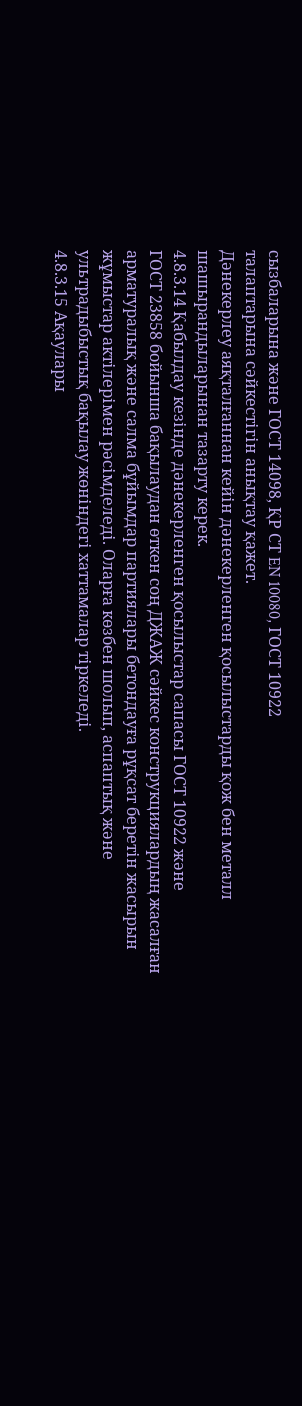сызбаларына және ГОСТ 14098, ҚР СТ EN 10080, ГОСТ 10922
талаптарына сәйкестігін анықтау қажет.
Дәнекерлеу аяқталғаннан кейін дәнекерленген қосылыстарды қож бен металл
шашырандыларынан тазарту керек.
4.8.3.14 Қабылдау кезінде дәнекерленген қосылыстар сапасы ГОСТ 10922 және
ГОСТ 23858 бойынша бақылаудан өткен соң ДЖАЖ сәйкес конструкциялардың жасалған
арматуралық және салма бұйымдар партиялары бетондауға рұқсат беретін жасырын
жұмыстар актілерімен рәсімделеді. Оларға көзбен шолып, аспаптық және
ультрадыбыстық бақылау жөніндегі хаттамалар тіркеледі.
4.8.3.15 Ақаулары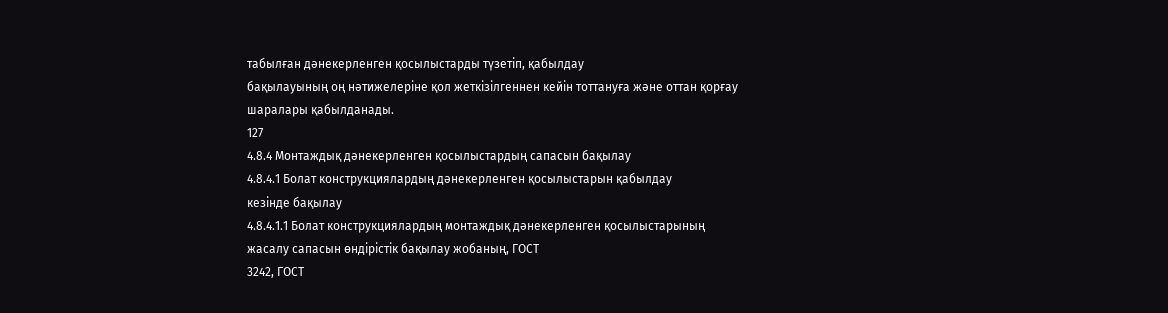табылған дәнекерленген қосылыстарды түзетіп, қабылдау
бақылауының оң нәтижелеріне қол жеткізілгеннен кейін тоттануға және оттан қорғау
шаралары қабылданады.
127
4.8.4 Монтаждық дәнекерленген қосылыстардың сапасын бақылау
4.8.4.1 Болат конструкциялардың дәнекерленген қосылыстарын қабылдау
кезінде бақылау
4.8.4.1.1 Болат конструкциялардың монтаждық дәнекерленген қосылыстарының
жасалу сапасын өндірістік бақылау жобаның, ГОСТ
3242, ГОСТ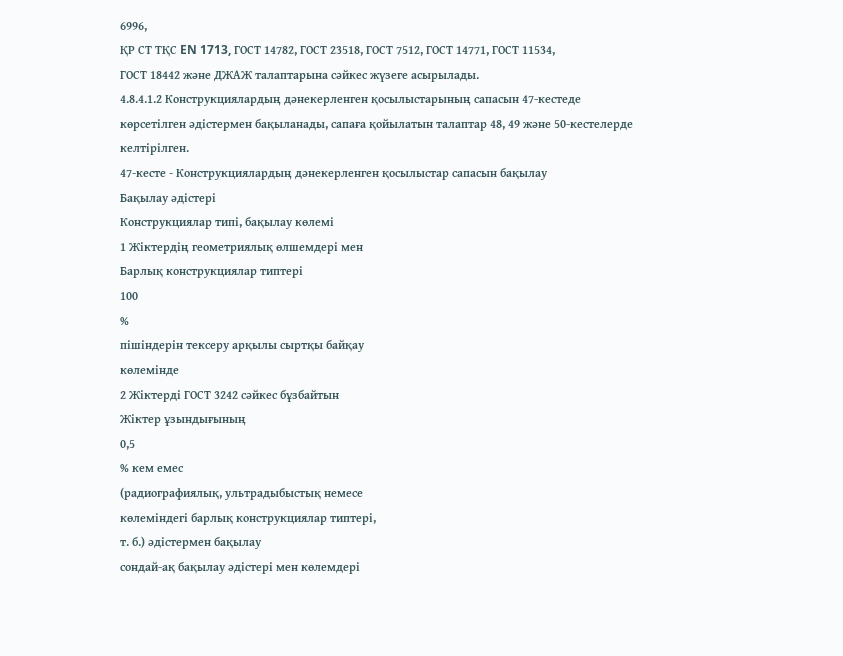6996,
ҚР СТ ТҚС EN 1713, ГОСТ 14782, ГОСТ 23518, ГОСТ 7512, ГОСТ 14771, ГОСТ 11534,
ГОСТ 18442 және ДЖАЖ талаптарына сәйкес жүзеге асырылады.
4.8.4.1.2 Конструкциялардың дәнекерленген қосылыстарының сапасын 47-кестеде
көрсетілген әдістермен бақыланады, сапаға қойылатын талаптар 48, 49 және 50-кестелерде
келтірілген.
47-кесте - Конструкциялардың дәнекерленген қосылыстар сапасын бақылау
Бақылау әдістері
Конструкциялар типі, бақылау көлемі
1 Жіктердің геометриялық өлшемдері мен
Барлық конструкциялар типтері
100
%
пішіндерін тексеру арқылы сыртқы байқау
көлемінде
2 Жіктерді ГОСТ 3242 сәйкес бұзбайтын
Жіктер ұзындығының
0,5
% кем емес
(радиографиялық, ультрадыбыстық немесе
көлеміндегі барлық конструкциялар типтері,
т. б.) әдістермен бақылау
сондай-ақ бақылау әдістері мен көлемдері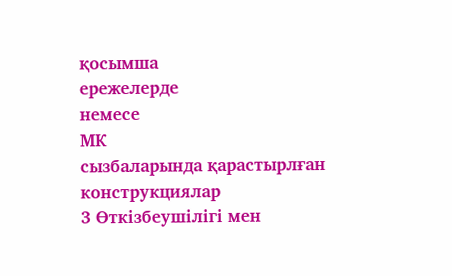қосымша
ережелерде
немесе
МК
сызбаларында қарастырлған конструкциялар
3 Өткізбеушілігі мен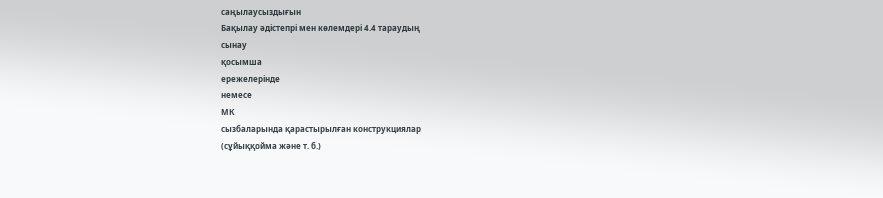саңылаусыздығын
Бақылау әдістепрі мен көлемдері 4.4 тараудың
сынау
қосымша
ережелерінде
немесе
МК
сызбаларында қарастырылған конструкциялар
(сұйыққойма және т. б.)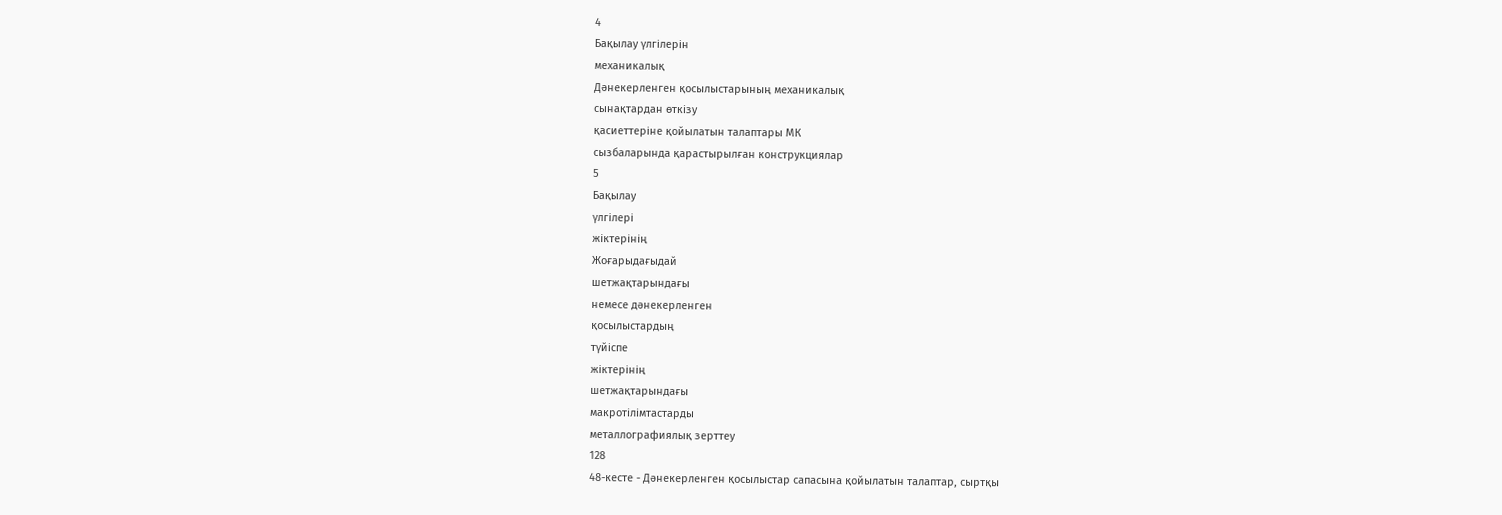4
Бақылау үлгілерін
механикалық
Дәнекерленген қосылыстарының механикалық
сынақтардан өткізу
қасиеттеріне қойылатын талаптары МК
сызбаларында қарастырылған конструкциялар
5
Бақылау
үлгілері
жіктерінің
Жоғарыдағыдай
шетжақтарындағы
немесе дәнекерленген
қосылыстардың
түйіспе
жіктерінің
шетжақтарындағы
макротілімтастарды
металлографиялық зерттеу
128
48-кесте - Дәнекерленген қосылыстар сапасына қойылатын талаптар, сыртқы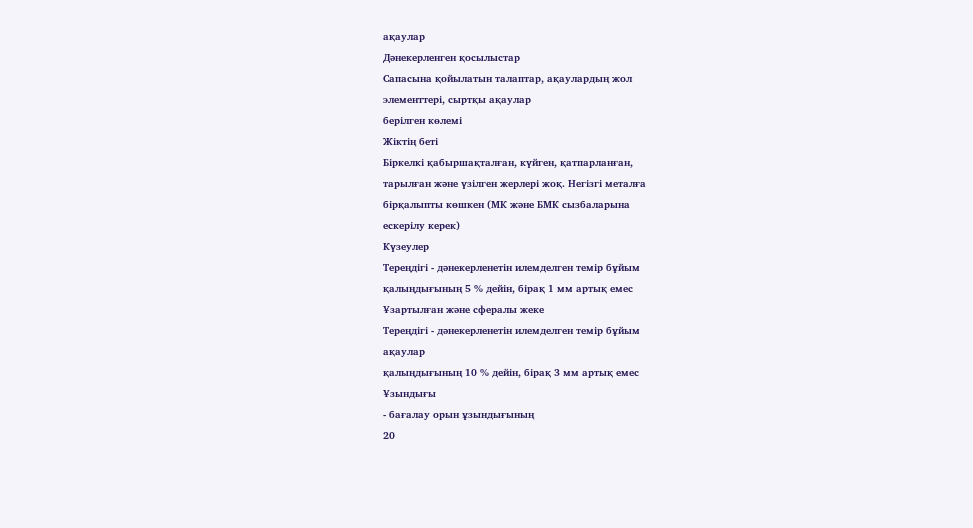ақаулар
Дәнекерленген қосылыстар
Сапасына қойылатын талаптар, ақаулардың жол
элементтері, сыртқы ақаулар
берілген көлемі
Жіктің беті
Біркелкі қабыршақталған, күйген, қатпарланған,
тарылған және үзілген жерлері жоқ. Негізгі металға
бірқалыпты көшкен (МК және БМК сызбаларына
ескерілу керек)
Күзеулер
Тереңдігі - дәнекерленетін илемделген темір бұйым
қалыңдығының 5 % дейін, бірақ 1 мм артық емес
Ұзартылған және сфералы жеке
Тереңдігі - дәнекерленетін илемделген темір бұйым
ақаулар
қалыңдығының 10 % дейін, бірақ 3 мм артық емес
Ұзындығы
- бағалау орын ұзындығының
20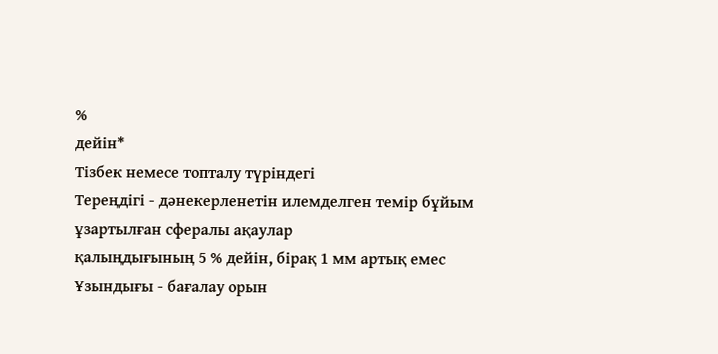%
дейін*
Тізбек немесе топталу түріндегі
Тереңдігі - дәнекерленетін илемделген темір бұйым
ұзартылған сфералы ақаулар
қалыңдығының 5 % дейін, бірақ 1 мм артық емес
Ұзындығы - бағалау орын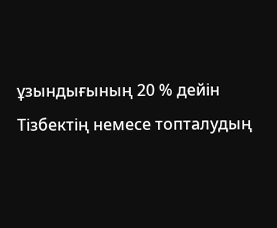ұзындығының 20 % дейін
Тізбектің немесе топталудың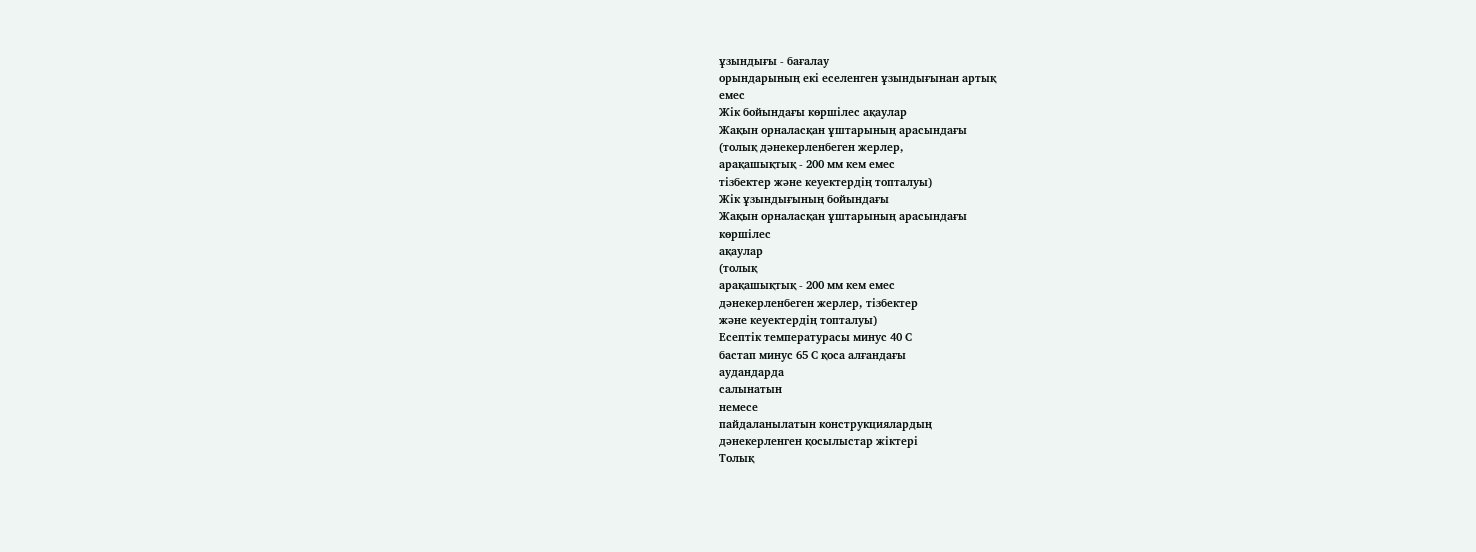ұзындығы - бағалау
орындарының екі еселенген ұзындығынан артық
емес
Жік бойындағы көршілес ақаулар
Жақын орналасқан ұштарының арасындағы
(толық дәнекерленбеген жерлер,
арақашықтық - 200 мм кем емес
тізбектер және кеуектердің топталуы)
Жік ұзындығының бойындағы
Жақын орналасқан ұштарының арасындағы
көршілес
ақаулар
(толық
арақашықтық - 200 мм кем емес
дәнекерленбеген жерлер, тізбектер
және кеуектердің топталуы)
Есептік температурасы минус 40 С
бастап минус 65 С қоса алғандағы
аудандарда
салынатын
немесе
пайдаланылатын конструкциялардың
дәнекерленген қосылыстар жіктері
Толық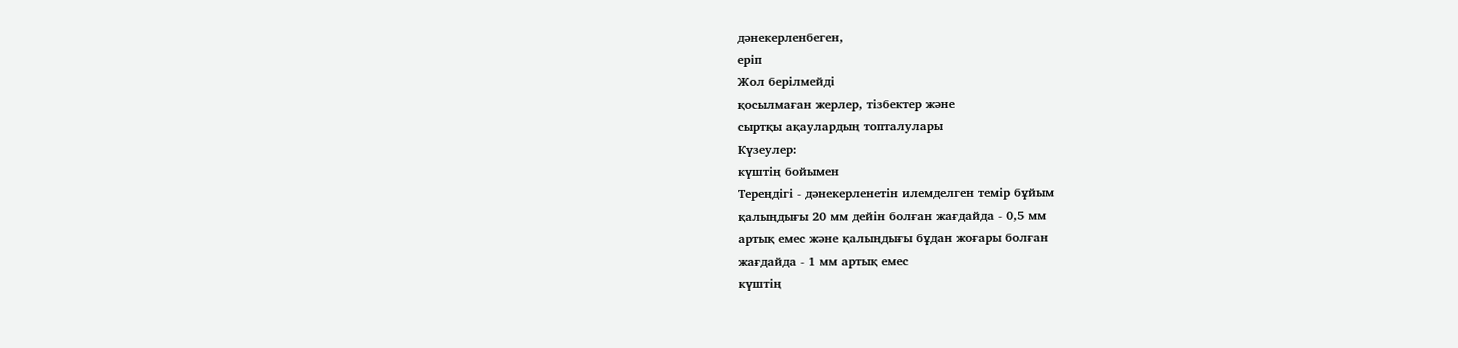дәнекерленбеген,
еріп
Жол берілмейді
қосылмаған жерлер, тізбектер және
сыртқы ақаулардың топталулары
Күзеулер:
күштің бойымен
Тереңдігі - дәнекерленетін илемделген темір бұйым
қалыңдығы 20 мм дейін болған жағдайда - 0,5 мм
артық емес және қалыңдығы бұдан жоғары болған
жағдайда - 1 мм артық емес
күштің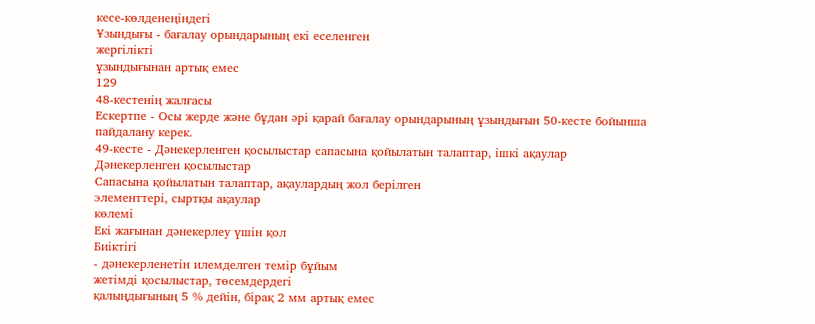кесе-көлденеңіндегі
Ұзындығы - бағалау орындарының екі еселенген
жергілікті
ұзындығынан артық емес
129
48-кестенің жалғасы
Ескертпе - Осы жерде және бұдан әрі қарай бағалау орындарының ұзындығын 50-кесте бойынша
пайдалану керек.
49-кесте - Дәнекерленген қосылыстар сапасына қойылатын талаптар, ішкі ақаулар
Дәнекерленген қосылыстар
Сапасына қойылатын талаптар, ақаулардың жол берілген
элементтері, сыртқы ақаулар
көлемі
Екі жағынан дәнекерлеу үшін қол
Биіктігі
- дәнекерленетін илемделген темір бұйым
жетімді қосылыстар, төсемдердегі
қалыңдығының 5 % дейін, бірақ 2 мм артық емес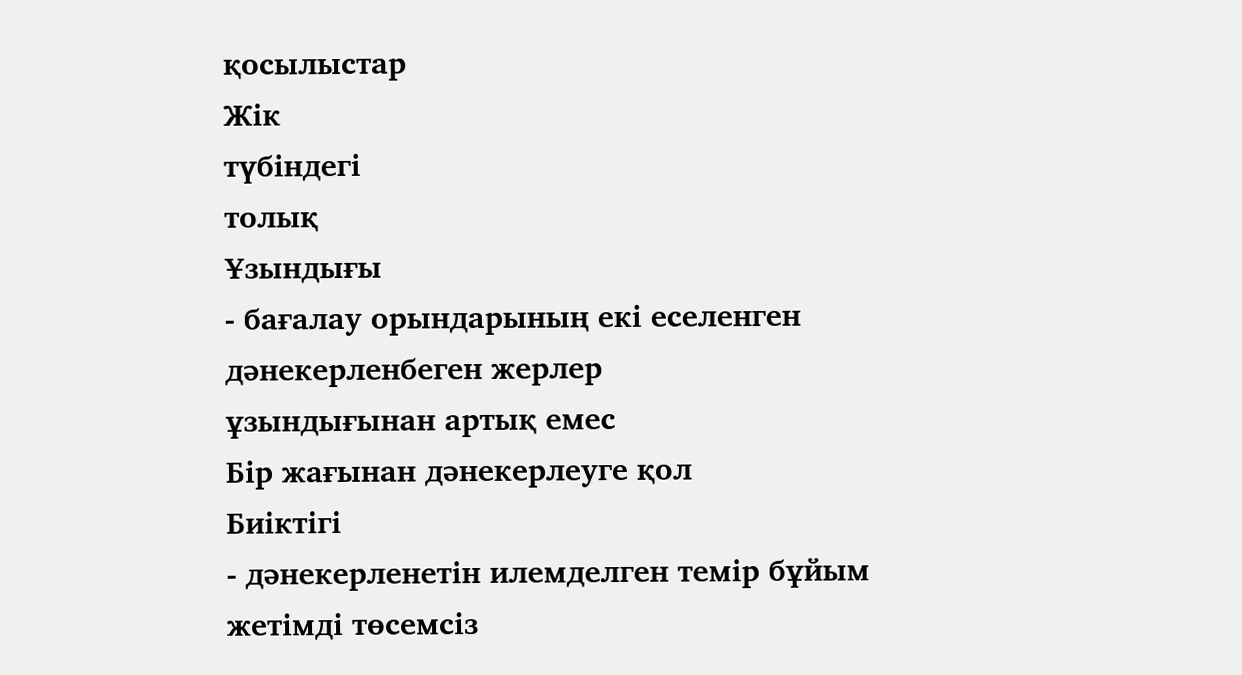қосылыстар
Жік
түбіндегі
толық
Ұзындығы
- бағалау орындарының екі еселенген
дәнекерленбеген жерлер
ұзындығынан артық емес
Бір жағынан дәнекерлеуге қол
Биіктігі
- дәнекерленетін илемделген темір бұйым
жетімді төсемсіз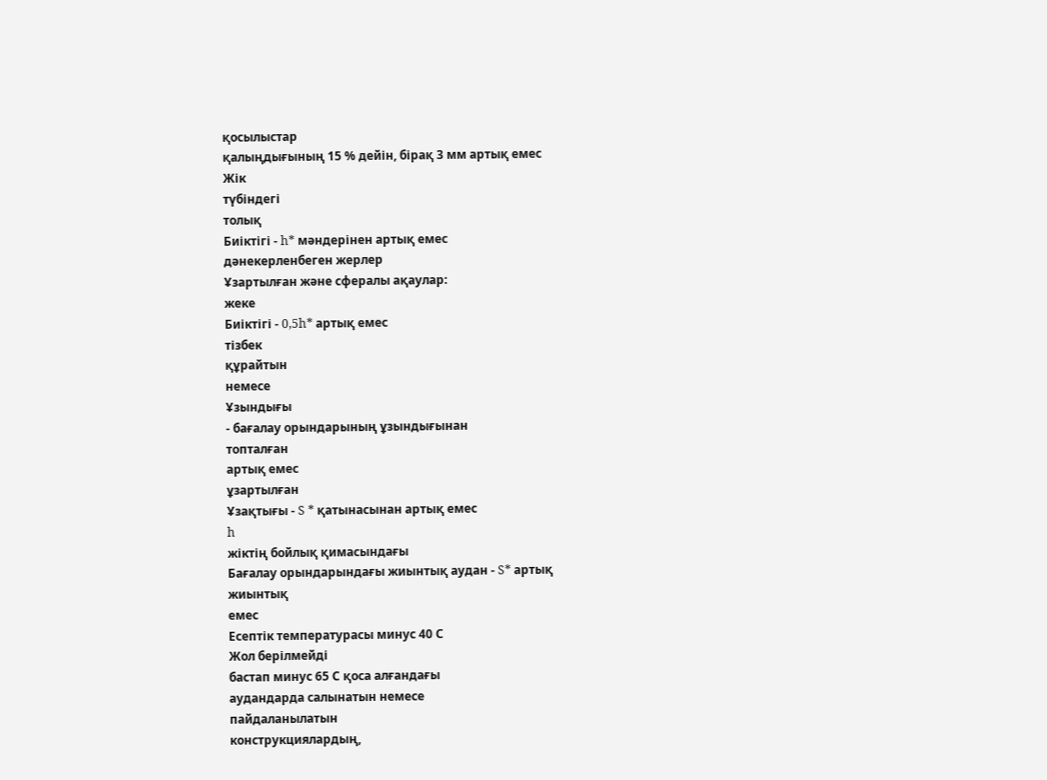қосылыстар
қалыңдығының 15 % дейін, бірақ 3 мм артық емес
Жік
түбіндегі
толық
Биіктігі - h* мәндерінен артық емес
дәнекерленбеген жерлер
Ұзартылған және сфералы ақаулар:
жеке
Биіктігі - 0,5h* артық емес
тізбек
құрайтын
немесе
Ұзындығы
- бағалау орындарының ұзындығынан
топталған
артық емес
ұзартылған
Ұзақтығы - S * қатынасынан артық емес
h
жіктің бойлық қимасындағы
Бағалау орындарындағы жиынтық аудан - S* артық
жиынтық
емес
Есептік температурасы минус 40 С
Жол берілмейді
бастап минус 65 С қоса алғандағы
аудандарда салынатын немесе
пайдаланылатын
конструкциялардың,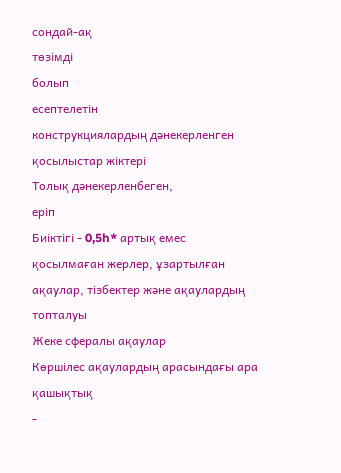сондай-ақ
төзімді
болып
есептелетін
конструкциялардың дәнекерленген
қосылыстар жіктері
Толық дәнекерленбеген,
еріп
Биіктігі - 0,5h* артық емес
қосылмаған жерлер, ұзартылған
ақаулар, тізбектер және ақаулардың
топталуы
Жеке сфералы ақаулар
Көршілес ақаулардың арасындағы ара қашықтық
-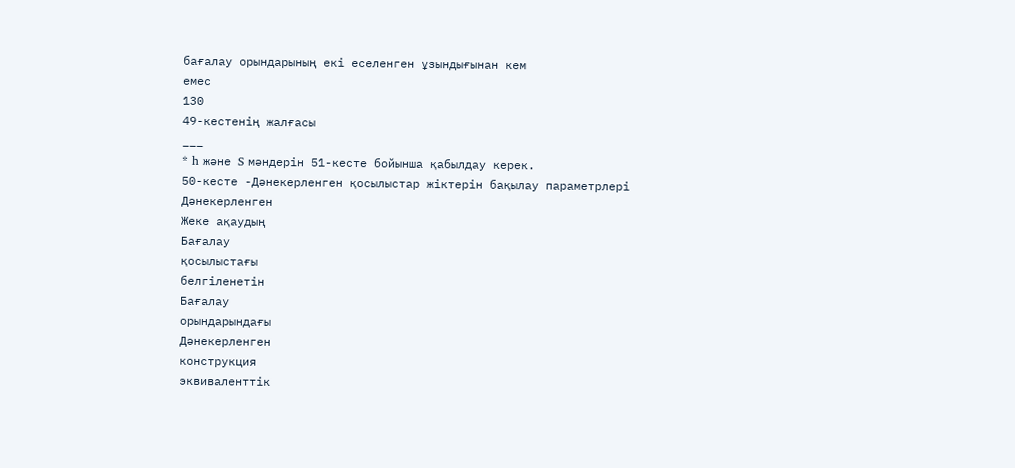бағалау орындарының екі еселенген ұзындығынан кем
емес
130
49-кестенің жалғасы
___
* h және S мәндерін 51-кесте бойынша қабылдау керек.
50-кесте -Дәнекерленген қосылыстар жіктерін бақылау параметрлері
Дәнекерленген
Жеке ақаудың
Бағалау
қосылыстағы
белгіленетін
Бағалау
орындарындағы
Дәнекерленген
конструкция
эквиваленттік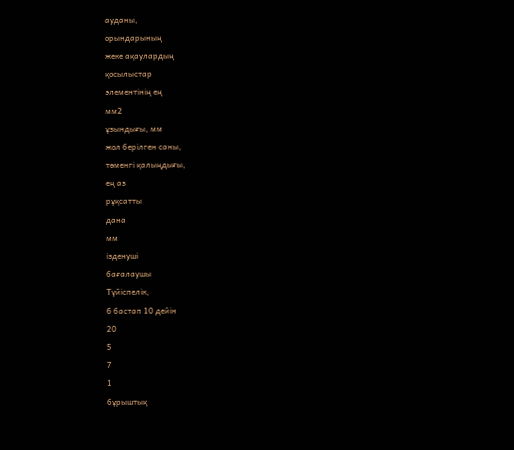ауданы,
орындарының
жеке ақаулардың
қосылыстар
элементінің ең
мм2
ұзындығы, мм
жол берілген саны,
төменгі қалыңдығы,
ең аз
рұқсатты
дана
мм
ізденуші
бағалаушы
Түйіспелік,
6 бастап 10 дейін
20
5
7
1
бұрыштық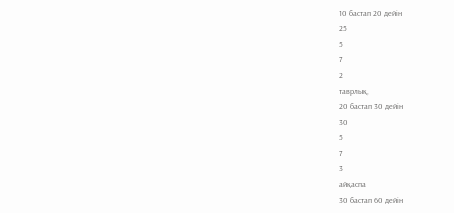10 бастап 20 дейін
25
5
7
2
таврлық,
20 бастап 30 дейін
30
5
7
3
айқаспа
30 бастап 60 дейін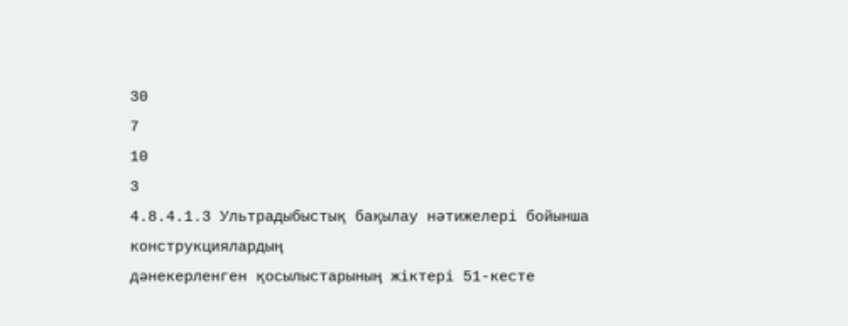30
7
10
3
4.8.4.1.3 Ультрадыбыстық бақылау нәтижелері бойынша конструкциялардың
дәнекерленген қосылыстарының жіктері 51-кесте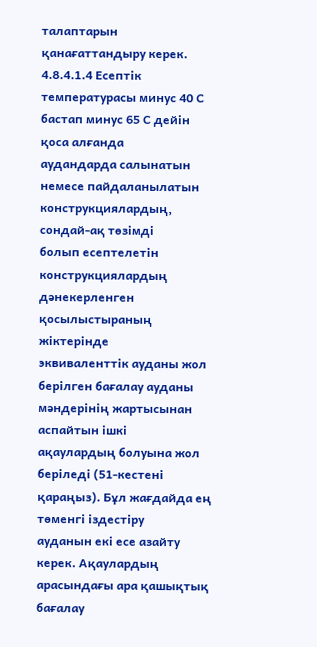талаптарын қанағаттандыру керек.
4.8.4.1.4 Есептік температурасы минус 40 С бастап минус 65 С дейін қоса алғанда
аудандарда салынатын немесе пайдаланылатын конструкциялардың, сондай-ақ төзімді
болып есептелетін конструкциялардың дәнекерленген қосылыстыраның жіктерінде
эквиваленттік ауданы жол берілген бағалау ауданы мәндерінің жартысынан аспайтын ішкі
ақаулардың болуына жол беріледі (51-кестені қараңыз). Бұл жағдайда ең төменгі іздестіру
ауданын екі есе азайту керек. Ақаулардың арасындағы ара қашықтық бағалау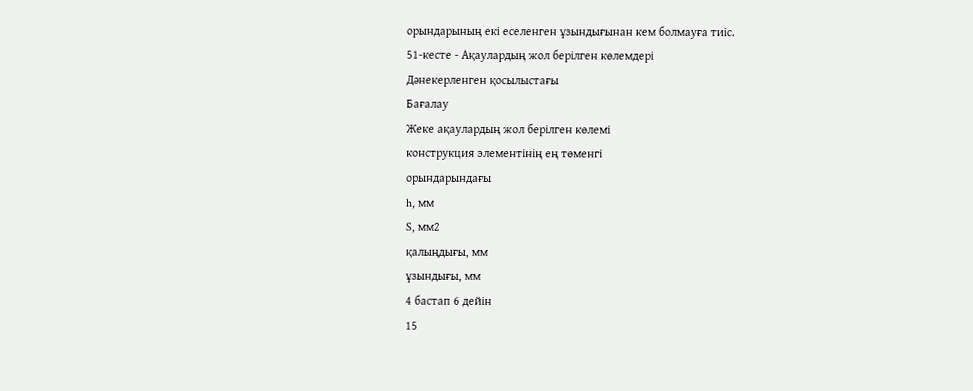орындарының екі еселенген ұзындығынан кем болмауға тиіс.
51-кесте - Ақаулардың жол берілген көлемдері
Дәнекерленген қосылыстағы
Бағалау
Жеке ақаулардың жол берілген көлемі
конструкция элементінің ең төменгі
орындарындағы
h, мм
S, мм2
қалыңдығы, мм
ұзындығы, мм
4 бастап 6 дейін
15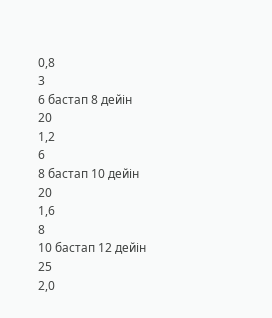0,8
3
6 бастап 8 дейін
20
1,2
6
8 бастап 10 дейін
20
1,6
8
10 бастап 12 дейін
25
2,0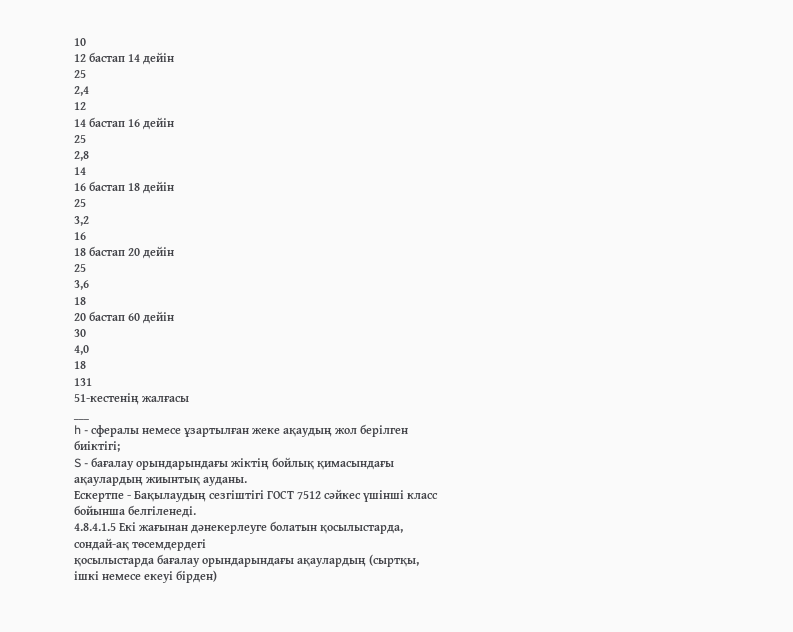10
12 бастап 14 дейін
25
2,4
12
14 бастап 16 дейін
25
2,8
14
16 бастап 18 дейін
25
3,2
16
18 бастап 20 дейін
25
3,6
18
20 бастап 60 дейін
30
4,0
18
131
51-кестенің жалғасы
___
h - сфералы немесе ұзартылған жеке ақаудың жол берілген биіктігі;
S - бағалау орындарындағы жіктің бойлық қимасындағы ақаулардың жиынтық ауданы.
Ескертпе - Бақылаудың сезгіштігі ГОСТ 7512 сәйкес үшінші класс бойынша белгіленеді.
4.8.4.1.5 Екі жағынан дәнекерлеуге болатын қосылыстарда, сондай-ақ төсемдердегі
қосылыстарда бағалау орындарындағы ақаулардың (сыртқы, ішкі немесе екеуі бірден)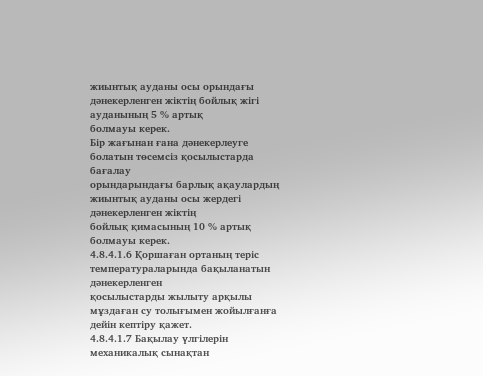жиынтық ауданы осы орындағы дәнекерленген жіктің бойлық жігі ауданының 5 % артық
болмауы керек.
Бір жағынан ғана дәнекерлеуге болатын төсемсіз қосылыстарда бағалау
орындарындағы барлық ақаулардың жиынтық ауданы осы жердегі дәнекерленген жіктің
бойлық қимасының 10 % артық болмауы керек.
4.8.4.1.6 Қоршаған ортаның теріс температураларында бақыланатын дәнекерленген
қосылыстарды жылыту арқылы мұздаған су толығымен жойылғанға дейін кептіру қажет.
4.8.4.1.7 Бақылау үлгілерін механикалық сынақтан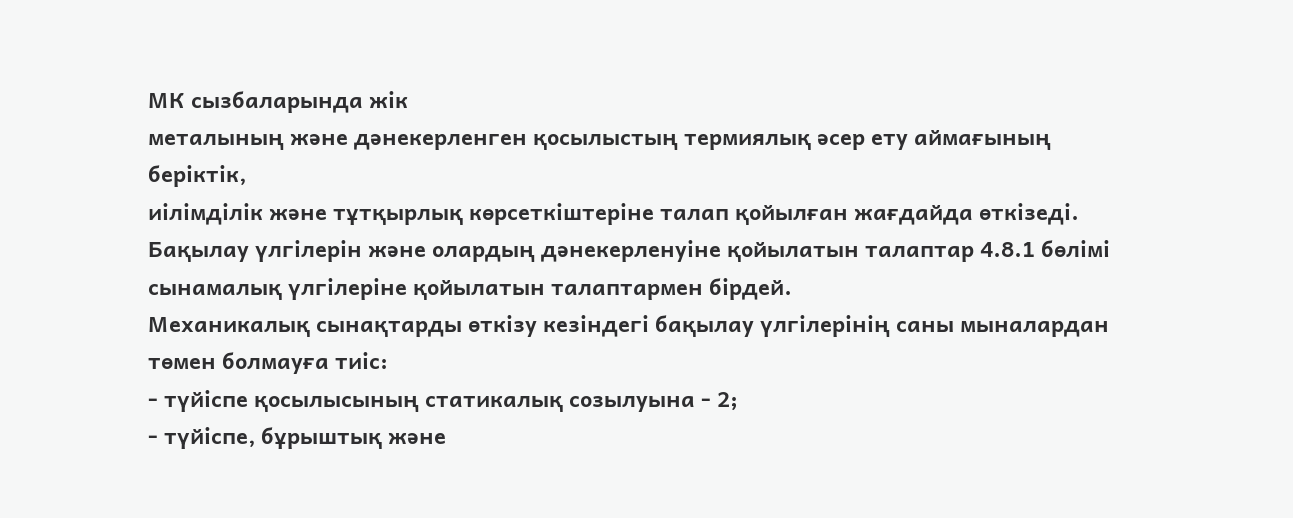МК сызбаларында жік
металының және дәнекерленген қосылыстың термиялық әсер ету аймағының беріктік,
иілімділік және тұтқырлық көрсеткіштеріне талап қойылған жағдайда өткізеді.
Бақылау үлгілерін және олардың дәнекерленуіне қойылатын талаптар 4.8.1 бөлімі
сынамалық үлгілеріне қойылатын талаптармен бірдей.
Механикалық сынақтарды өткізу кезіндегі бақылау үлгілерінің саны мыналардан
төмен болмауға тиіс:
- түйіспе қосылысының статикалық созылуына - 2;
- түйіспе, бұрыштық және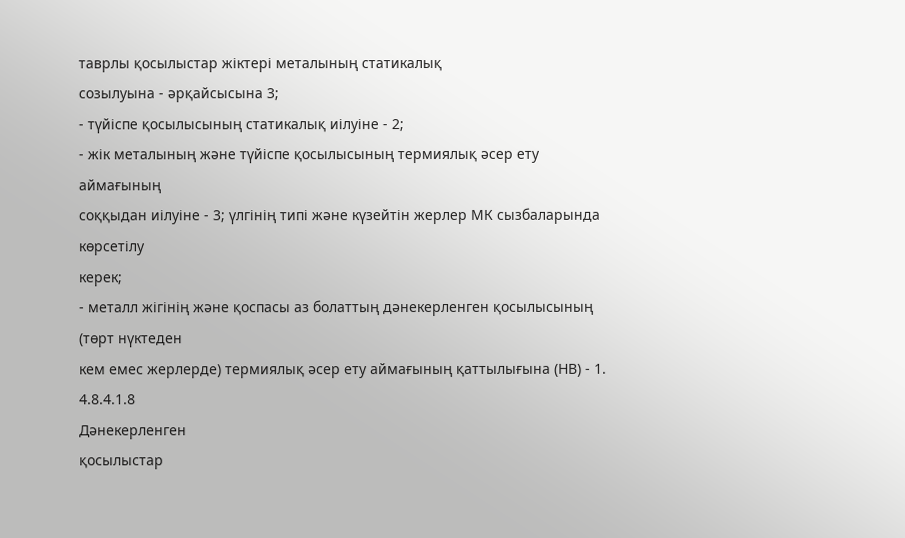таврлы қосылыстар жіктері металының статикалық
созылуына - әрқайсысына 3;
- түйіспе қосылысының статикалық иілуіне - 2;
- жік металының және түйіспе қосылысының термиялық әсер ету аймағының
соққыдан иілуіне - 3; үлгінің типі және күзейтін жерлер МК сызбаларында көрсетілу
керек;
- металл жігінің және қоспасы аз болаттың дәнекерленген қосылысының (төрт нүктеден
кем емес жерлерде) термиялық әсер ету аймағының қаттылығына (НВ) - 1.
4.8.4.1.8
Дәнекерленген
қосылыстар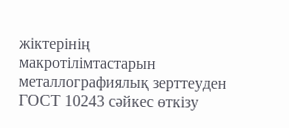жіктерінің
макротілімтастарын
металлографиялық зерттеуден ГОСТ 10243 сәйкес өткізу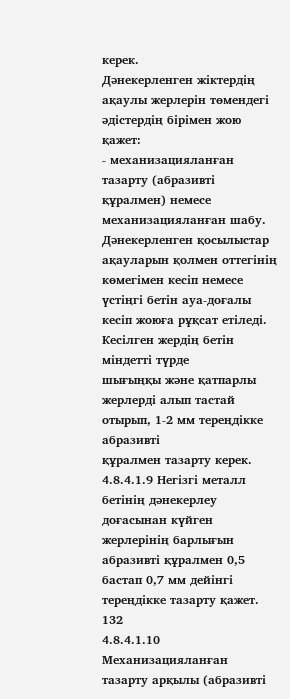керек.
Дәнекерленген жіктердің ақаулы жерлерін төмендегі әдістердің бірімен жою қажет:
- механизацияланған тазарту (абразивті құралмен) немесе механизацияланған шабу.
Дәнекерленген қосылыстар ақауларын қолмен оттегінің көмегімен кесіп немесе
үстіңгі бетін ауа-доғалы кесіп жоюға рұқсат етіледі. Кесілген жердің бетін міндетті түрде
шығыңқы және қатпарлы жерлерді алып тастай отырып, 1-2 мм тереңдікке абразивті
құралмен тазарту керек.
4.8.4.1.9 Негізгі металл бетінің дәнекерлеу доғасынан күйген жерлерінің барлығын
абразивті құралмен 0,5 бастап 0,7 мм дейінгі тереңдікке тазарту қажет.
132
4.8.4.1.10 Механизацияланған тазарту арқылы (абразивті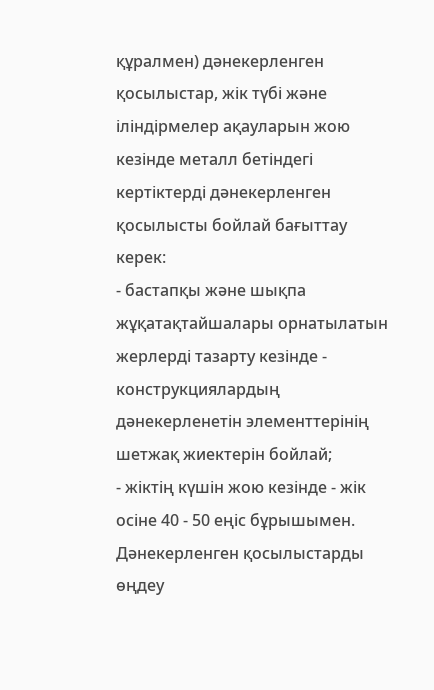құралмен) дәнекерленген
қосылыстар, жік түбі және іліндірмелер ақауларын жою кезінде металл бетіндегі
кертіктерді дәнекерленген қосылысты бойлай бағыттау керек:
- бастапқы және шықпа жұқатақтайшалары орнатылатын жерлерді тазарту кезінде -
конструкциялардың дәнекерленетін элементтерінің шетжақ жиектерін бойлай;
- жіктің күшін жою кезінде - жік осіне 40 - 50 еңіс бұрышымен.
Дәнекерленген қосылыстарды өңдеу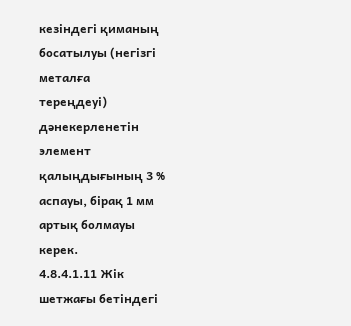кезіндегі қиманың босатылуы (негізгі металға
тереңдеуі) дәнекерленетін элемент қалыңдығының 3 % аспауы, бірақ 1 мм артық болмауы
керек.
4.8.4.1.11 Жік шетжағы бетіндегі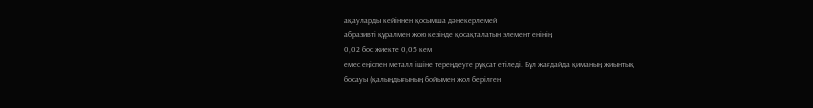ақауларды кейіннен қосымша дәнекерлемей
абразивті құралмен жою кезінде қосақталатын элемент енінің
0,02 бос жиекте 0,05 кем
емес еңіспен металл ішіне тереңдеуге рұқсат етіледі. Бұл жағдайда қиманың жиынтық
босауы (қалыңдығының бойымен жол берілген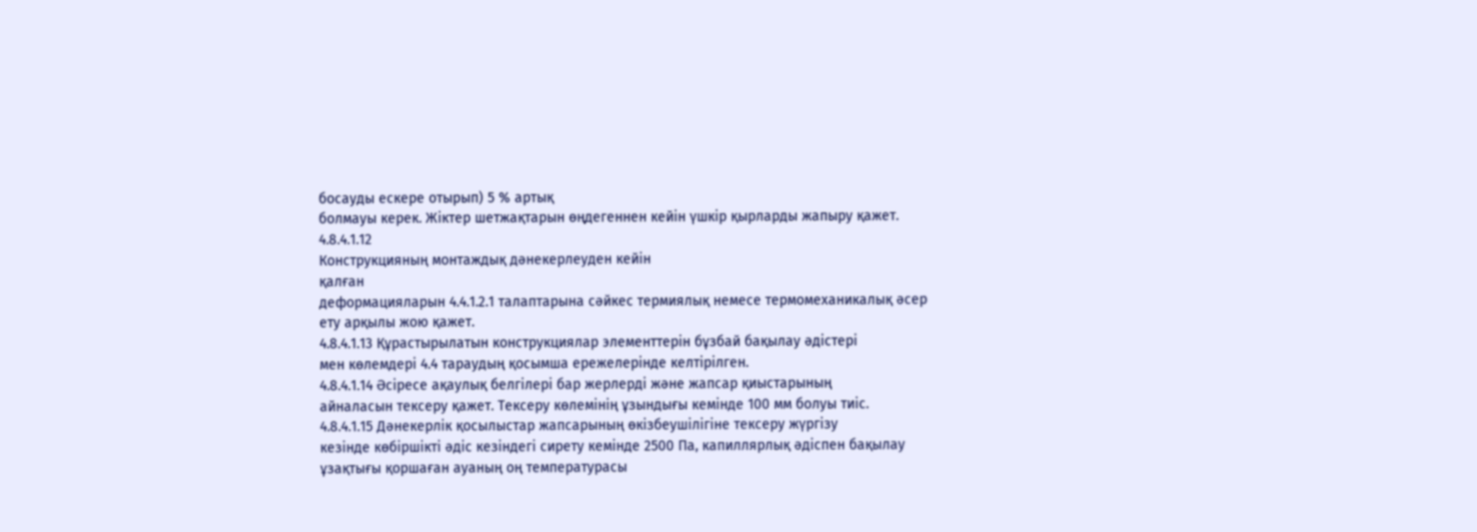босауды ескере отырып) 5 % артық
болмауы керек. Жіктер шетжақтарын өңдегеннен кейін үшкір қырларды жапыру қажет.
4.8.4.1.12
Конструкцияның монтаждық дәнекерлеуден кейін
қалған
деформацияларын 4.4.1.2.1 талаптарына сәйкес термиялық немесе термомеханикалық әсер
ету арқылы жою қажет.
4.8.4.1.13 Құрастырылатын конструкциялар элементтерін бұзбай бақылау әдістері
мен көлемдері 4.4 тараудың қосымша ережелерінде келтірілген.
4.8.4.1.14 Әсіресе ақаулық белгілері бар жерлерді және жапсар қиыстарының
айналасын тексеру қажет. Тексеру көлемінің ұзындығы кемінде 100 мм болуы тиіс.
4.8.4.1.15 Дәнекерлік қосылыстар жапсарының өкізбеушілігіне тексеру жүргізу
кезінде көбіршікті әдіс кезіндегі сирету кемінде 2500 Па, капиллярлық әдіспен бақылау
ұзақтығы қоршаған ауаның оң температурасы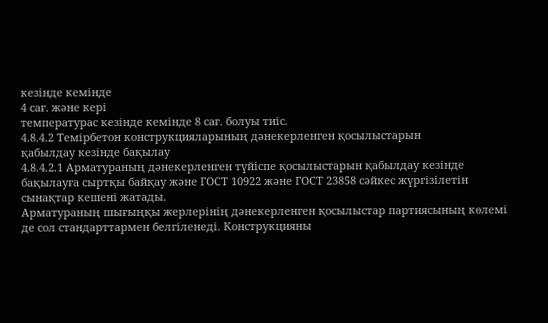кезінде кемінде
4 сағ. және кері
температурас кезінде кемінде 8 сағ. болуы тиіс.
4.8.4.2 Темірбетон конструкцияларының дәнекерленген қосылыстарын
қабылдау кезінде бақылау
4.8.4.2.1 Арматураның дәнекерленген түйіспе қосылыстарын қабылдау кезінде
бақылауға сыртқы байқау және ГОСТ 10922 және ГОСТ 23858 сәйкес жүргізілетін
сынақтар кешені жатады.
Арматураның шығыңқы жерлерінің дәнекерленген қосылыстар партиясының көлемі
де сол стандарттармен белгіленеді. Конструкцияны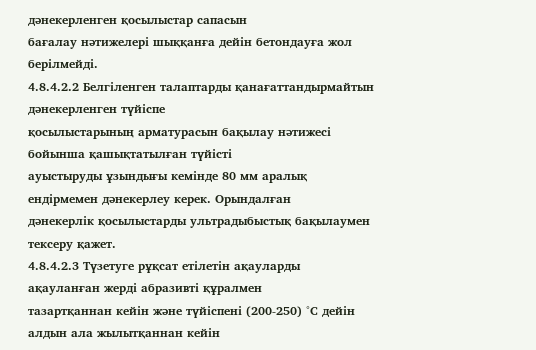дәнекерленген қосылыстар сапасын
бағалау нәтижелері шыққанға дейін бетондауға жол берілмейді.
4.8.4.2.2 Белгіленген талаптарды қанағаттандырмайтын дәнекерленген түйіспе
қосылыстарының арматурасын бақылау нәтижесі бойынша қашықтатылған түйісті
ауыстыруды ұзындығы кемінде 80 мм аралық ендірмемен дәнекерлеу керек. Орындалған
дәнекерлік қосылыстарды ультрадыбыстық бақылаумен тексеру қажет.
4.8.4.2.3 Түзетуге рұқсат етілетін ақауларды ақауланған жерді абразивті құралмен
тазартқаннан кейін және түйіспені (200-250) °С дейін алдын ала жылытқаннан кейін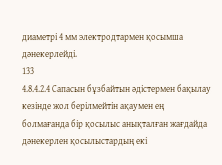диаметрі 4 мм электродтармен қосымша дәнекерлейді.
133
4.8.4.2.4 Сапасын бұзбайтын әдістермен бақылау кезінде жол берілмейтін ақаумен ең
болмағанда бір қосылыс анықталған жағдайда дәнекерлен қосылыстардың екі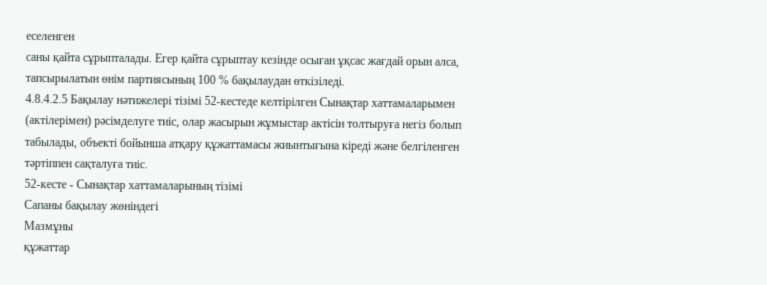еселенген
саны қайта сұрыпталады. Егер қайта сұрыптау кезінде осыған ұқсас жағдай орын алса,
тапсырылатын өнім партиясының 100 % бақылаудан өткізіледі.
4.8.4.2.5 Бақылау нәтижелері тізімі 52-кестеде келтірілген Сынақтар хаттамаларымен
(актілерімен) рәсімделуге тиіс, олар жасырын жұмыстар актісін толтыруға негіз болып
табылады, объекті бойынша атқару құжаттамасы жиынтығына кіреді және белгіленген
тәртіппен сақталуға тиіс.
52-кесте - Сынақтар хаттамаларының тізімі
Сапаны бақылау жөніндегі
Мазмұны
құжаттар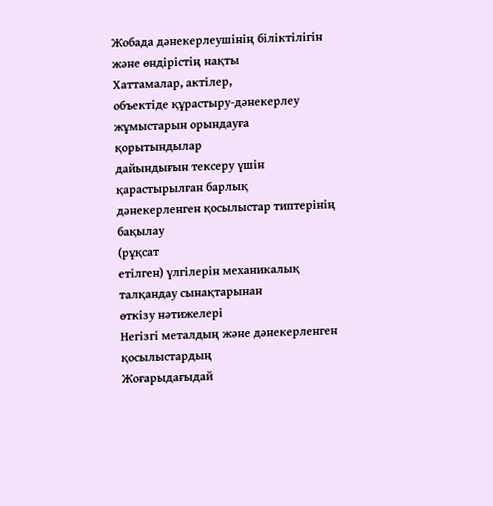Жобада дәнекерлеушінің біліктілігін және өндірістің нақты
Хаттамалар, актілер,
объектіде құрастыру-дәнекерлеу жұмыстарын орындауға
қорытындылар
дайындығын тексеру үшін қарастырылған барлық
дәнекерленген қосылыстар типтерінің бақылау
(рұқсат
етілген) үлгілерін механикалық талқандау сынақтарынан
өткізу нәтижелері
Негізгі металдың және дәнекерленген қосылыстардың
Жоғарыдағыдай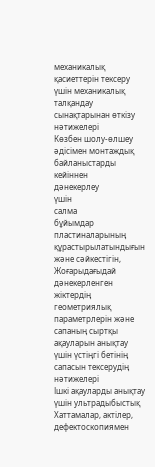механикалық қасиеттерін тексеру үшін механикалық
талқандау сынақтарынан өткізу нәтижелері
Көзбен шолу-өлшеу әдісімен монтаждық байланыстарды
кейіннен
дәнекерлеу
үшін
салма
бұйымдар
пластиналарының құрастырылатындығын және сәйкестігін,
Жоғарыдағыдай
дәнекерленген жіктердің геометриялық параметрлерін және
сапаның сыртқы ақауларын анықтау үшін үстіңгі бетінің
сапасын тексерудің нәтижелері
Ішкі ақауларды анықтау үшін ультрадыбыстық
Хаттамалар, актілер,
дефектоскопиямен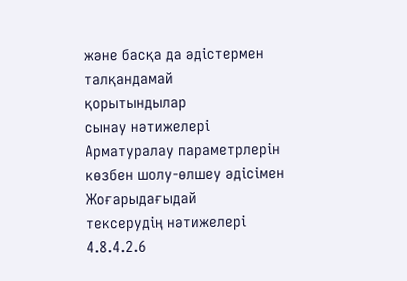және басқа да әдістермен талқандамай
қорытындылар
сынау нәтижелері
Арматуралау параметрлерін көзбен шолу-өлшеу әдісімен
Жоғарыдағыдай
тексерудің нәтижелері
4.8.4.2.6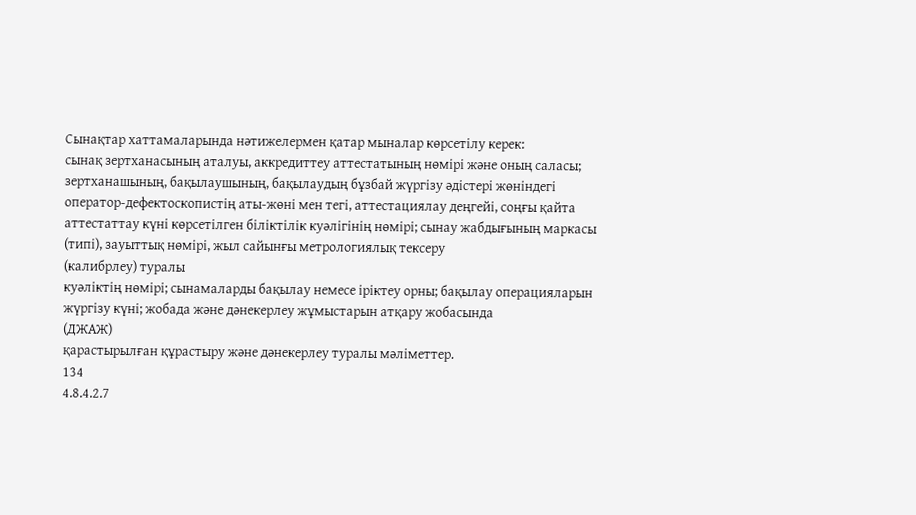Сынақтар хаттамаларында нәтижелермен қатар мыналар көрсетілу керек:
сынақ зертханасының аталуы, аккредиттеу аттестатының нөмірі және оның саласы;
зертханашының, бақылаушының, бақылаудың бұзбай жүргізу әдістері жөніндегі
оператор-дефектоскопистің аты-жөні мен тегі, аттестациялау деңгейі, соңғы қайта
аттестаттау күні көрсетілген біліктілік куәлігінің нөмірі; сынау жабдығының маркасы
(типі), зауыттық нөмірі, жыл сайынғы метрологиялық тексеру
(калибрлеу) туралы
куәліктің нөмірі; сынамаларды бақылау немесе іріктеу орны; бақылау операцияларын
жүргізу күні; жобада және дәнекерлеу жұмыстарын атқару жобасында
(ДЖАЖ)
қарастырылған құрастыру және дәнекерлеу туралы мәліметтер.
134
4.8.4.2.7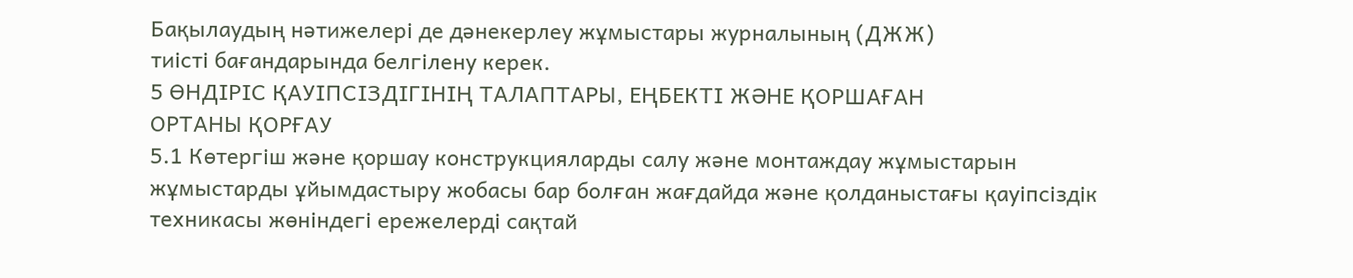Бақылаудың нәтижелері де дәнекерлеу жұмыстары журналының (ДЖЖ)
тиісті бағандарында белгілену керек.
5 ӨНДІРІС ҚАУІПСІЗДІГІНІҢ ТАЛАПТАРЫ, ЕҢБЕКТІ ЖӘНЕ ҚОРШАҒАН
ОРТАНЫ ҚОРҒАУ
5.1 Көтергіш және қоршау конструкцияларды салу және монтаждау жұмыстарын
жұмыстарды ұйымдастыру жобасы бар болған жағдайда және қолданыстағы қауіпсіздік
техникасы жөніндегі ережелерді сақтай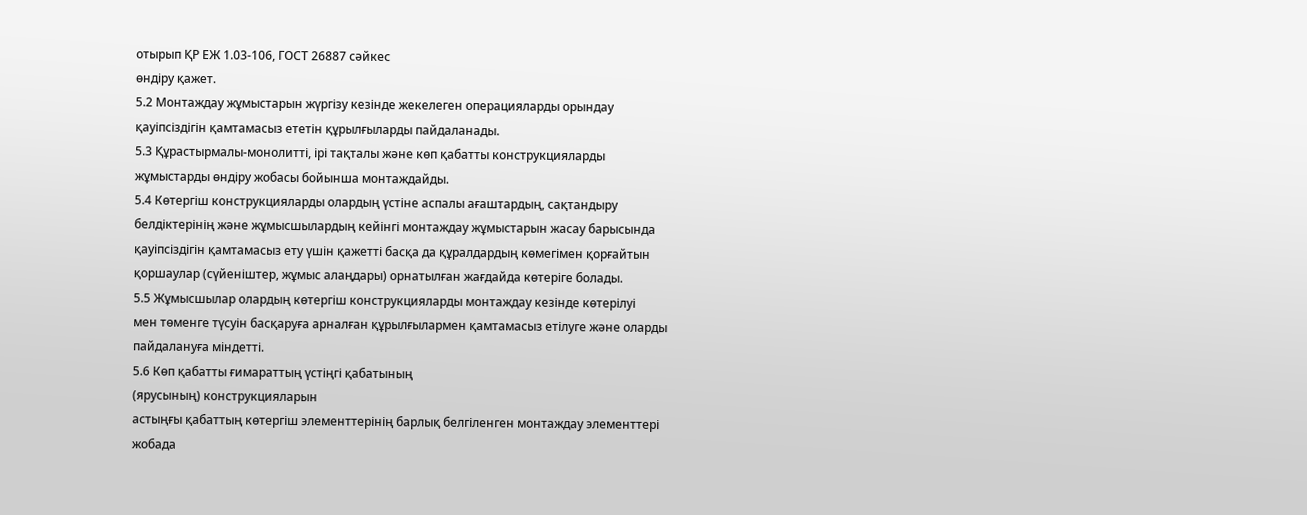отырып ҚР ЕЖ 1.03-106, ГОСТ 26887 сәйкес
өндіру қажет.
5.2 Монтаждау жұмыстарын жүргізу кезінде жекелеген операцияларды орындау
қауіпсіздігін қамтамасыз ететін құрылғыларды пайдаланады.
5.3 Құрастырмалы-монолитті, ірі тақталы және көп қабатты конструкцияларды
жұмыстарды өндіру жобасы бойынша монтаждайды.
5.4 Көтергіш конструкцияларды олардың үстіне аспалы ағаштардың, сақтандыру
белдіктерінің және жұмысшылардың кейінгі монтаждау жұмыстарын жасау барысында
қауіпсіздігін қамтамасыз ету үшін қажетті басқа да құралдардың көмегімен қорғайтын
қоршаулар (сүйеніштер, жұмыс алаңдары) орнатылған жағдайда көтеріге болады.
5.5 Жұмысшылар олардың көтергіш конструкцияларды монтаждау кезінде көтерілуі
мен төменге түсуін басқаруға арналған құрылғылармен қамтамасыз етілуге және оларды
пайдалануға міндетті.
5.6 Көп қабатты ғимараттың үстіңгі қабатының
(ярусының) конструкцияларын
астыңғы қабаттың көтергіш элементтерінің барлық белгіленген монтаждау элементтері
жобада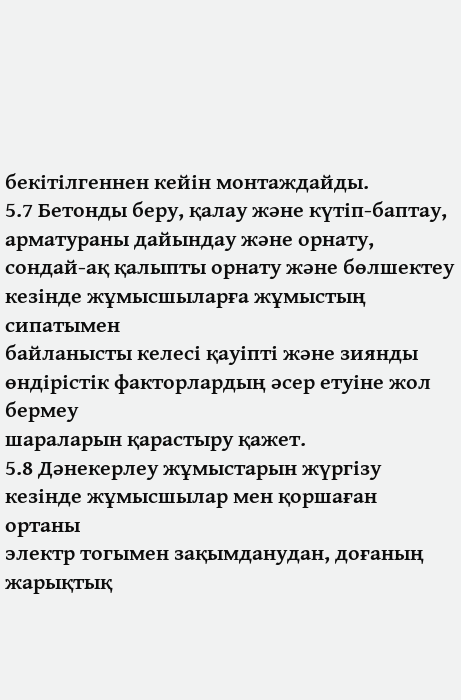бекітілгеннен кейін монтаждайды.
5.7 Бетонды беру, қалау және күтіп-баптау, арматураны дайындау және орнату,
сондай-ақ қалыпты орнату және бөлшектеу кезінде жұмысшыларға жұмыстың сипатымен
байланысты келесі қауіпті және зиянды өндірістік факторлардың әсер етуіне жол бермеу
шараларын қарастыру қажет.
5.8 Дәнекерлеу жұмыстарын жүргізу кезінде жұмысшылар мен қоршаған ортаны
электр тогымен зақымданудан, доғаның жарықтық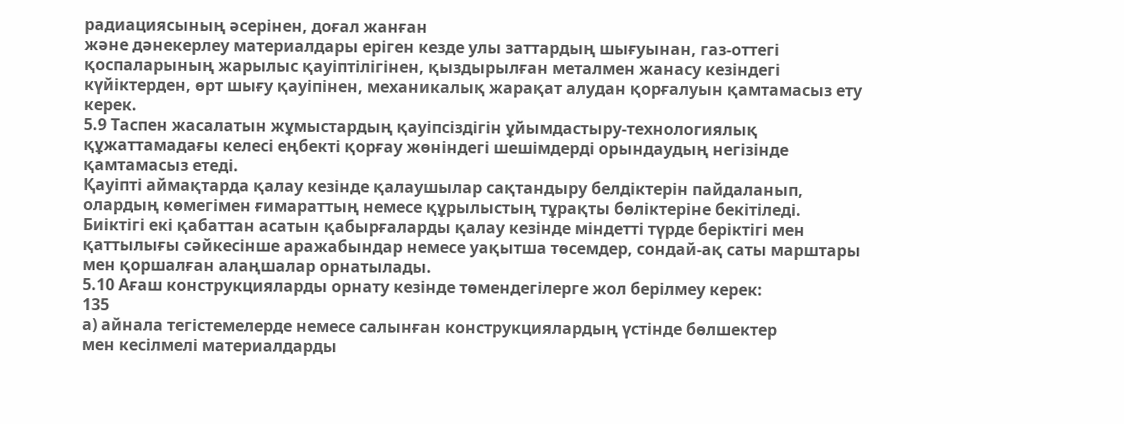радиациясының әсерінен, доғал жанған
және дәнекерлеу материалдары еріген кезде улы заттардың шығуынан, газ-оттегі
қоспаларының жарылыс қауіптілігінен, қыздырылған металмен жанасу кезіндегі
күйіктерден, өрт шығу қауіпінен, механикалық жарақат алудан қорғалуын қамтамасыз ету
керек.
5.9 Таспен жасалатын жұмыстардың қауіпсіздігін ұйымдастыру-технологиялық
құжаттамадағы келесі еңбекті қорғау жөніндегі шешімдерді орындаудың негізінде
қамтамасыз етеді.
Қауіпті аймақтарда қалау кезінде қалаушылар сақтандыру белдіктерін пайдаланып,
олардың көмегімен ғимараттың немесе құрылыстың тұрақты бөліктеріне бекітіледі.
Биіктігі екі қабаттан асатын қабырғаларды қалау кезінде міндетті түрде беріктігі мен
қаттылығы сәйкесінше аражабындар немесе уақытша төсемдер, сондай-ақ саты марштары
мен қоршалған алаңшалар орнатылады.
5.10 Ағаш конструкцияларды орнату кезінде төмендегілерге жол берілмеу керек:
135
а) айнала тегістемелерде немесе салынған конструкциялардың үстінде бөлшектер
мен кесілмелі материалдарды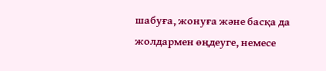шабуға, жонуға және басқа да жолдармен өңдеуге, немесе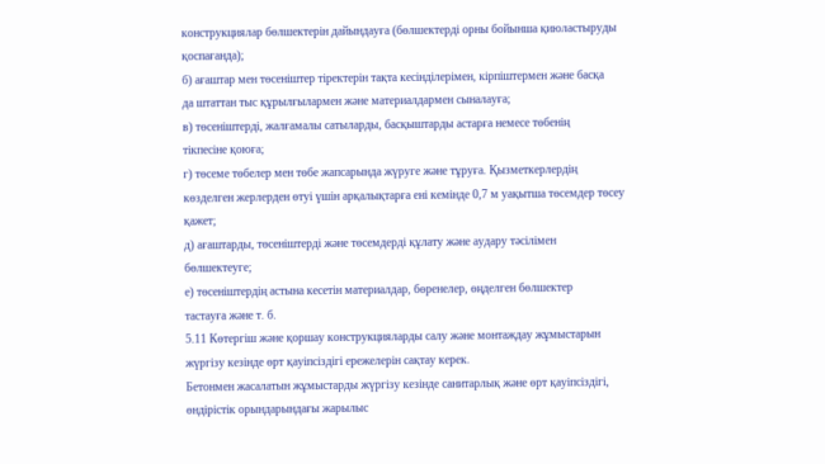конструкциялар бөлшектерін дайындауға (бөлшектерді орны бойынша қиюластыруды
қоспағанда);
б) ағаштар мен төсеніштер тіректерін тақта кесінділерімен, кірпіштермен және басқа
да штаттан тыс құрылғылармен және материалдармен сыналауға;
в) төсеніштерді, жалғамалы сатыларды, басқыштарды астарға немесе төбенің
тікпесіне қоюға;
г) төсеме төбелер мен төбе жапсарында жүруге және тұруға. Қызметкерлердің
көзделген жерлерден өтуі үшін арқалықтарға ені кемінде 0,7 м уақытша төсемдер төсеу
қажет;
д) ағаштарды, төсеніштерді және төсемдерді құлату және аудару тәсілімен
бөлшектеуге;
е) төсеніштердің астына кесетін материалдар, бөренелер, өңделген бөлшектер
тастауға және т. б.
5.11 Көтергіш және қоршау конструкцияларды салу және монтаждау жұмыстарын
жүргізу кезінде өрт қауіпсіздігі ережелерін сақтау керек.
Бетонмен жасалатын жұмыстарды жүргізу кезінде санитарлық және өрт қауіпсіздігі,
өндірістік орындарындағы жарылыс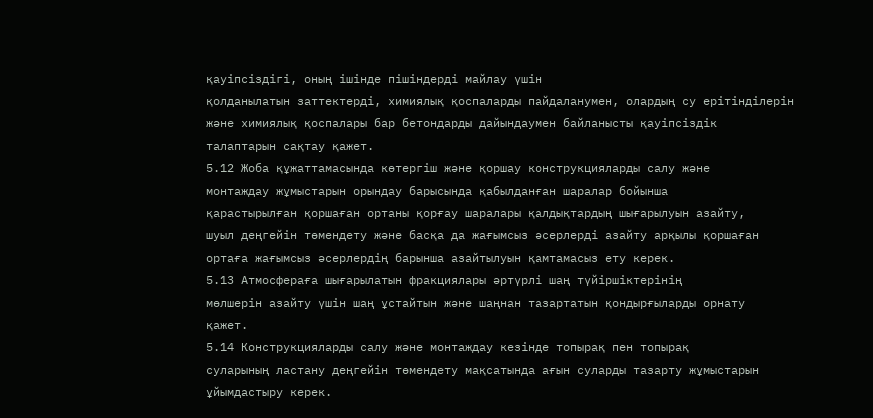қауіпсіздігі, оның ішінде пішіндерді майлау үшін
қолданылатын заттектерді, химиялық қоспаларды пайдаланумен, олардың су ерітінділерін
және химиялық қоспалары бар бетондарды дайындаумен байланысты қауіпсіздік
талаптарын сақтау қажет.
5.12 Жоба құжаттамасында көтергіш және қоршау конструкцияларды салу және
монтаждау жұмыстарын орындау барысында қабылданған шаралар бойынша
қарастырылған қоршаған ортаны қорғау шаралары қалдықтардың шығарылуын азайту,
шуыл деңгейін төмендету және басқа да жағымсыз әсерлерді азайту арқылы қоршаған
ортаға жағымсыз әсерлердің барынша азайтылуын қамтамасыз ету керек.
5.13 Атмосфераға шығарылатын фракциялары әртүрлі шаң түйіршіктерінің
мөлшерін азайту үшін шаң ұстайтын және шаңнан тазартатын қондырғыларды орнату
қажет.
5.14 Конструкцияларды салу және монтаждау кезінде топырақ пен топырақ
суларының ластану деңгейін төмендету мақсатында ағын суларды тазарту жұмыстарын
ұйымдастыру керек.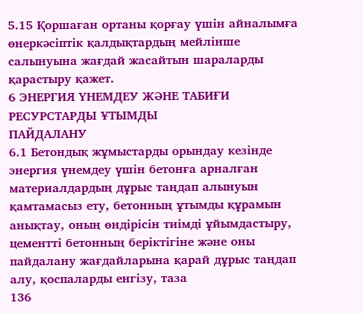5.15 Қоршаған ортаны қорғау үшін айналымға өнеркәсіптік қалдықтардың мейлінше
салынуына жағдай жасайтын шараларды қарастыру қажет.
6 ЭНЕРГИЯ ҮНЕМДЕУ ЖӘНЕ ТАБИҒИ РЕСУРСТАРДЫ ҰТЫМДЫ
ПАЙДАЛАНУ
6.1 Бетондық жұмыстарды орындау кезінде энергия үнемдеу үшін бетонға арналған
материалдардың дұрыс таңдап алынуын қамтамасыз ету, бетонның ұтымды құрамын
анықтау, оның өндірісін тиімді ұйымдастыру, цементті бетонның беріктігіне және оны
пайдалану жағдайларына қарай дұрыс таңдап алу, қоспаларды енгізу, таза
136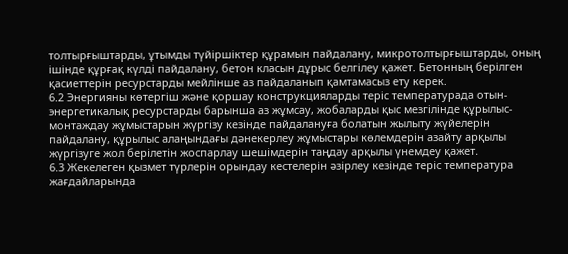толтырғыштарды, ұтымды түйіршіктер құрамын пайдалану, микротолтырғыштарды, оның
ішінде құрғақ күлді пайдалану, бетон класын дұрыс белгілеу қажет. Бетонның берілген
қасиеттерін ресурстарды мейлінше аз пайдаланып қамтамасыз ету керек.
6.2 Энергияны көтергіш және қоршау конструкцияларды теріс температурада отын-
энергетикалық ресурстарды барынша аз жұмсау, жобаларды қыс мезгілінде құрылыс-
монтаждау жұмыстарын жүргізу кезінде пайдалануға болатын жылыту жүйелерін
пайдалану, құрылыс алаңындағы дәнекерлеу жұмыстары көлемдерін азайту арқылы
жүргізуге жол берілетін жоспарлау шешімдерін таңдау арқылы үнемдеу қажет.
6.3 Жекелеген қызмет түрлерін орындау кестелерін әзірлеу кезінде теріс температура
жағдайларында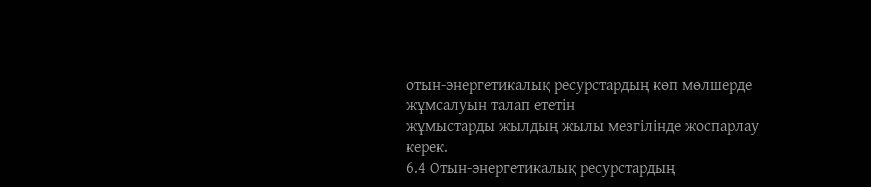отын-энергетикалық ресурстардың көп мөлшерде жұмсалуын талап ететін
жұмыстарды жылдың жылы мезгілінде жоспарлау керек.
6.4 Отын-энергетикалық ресурстардың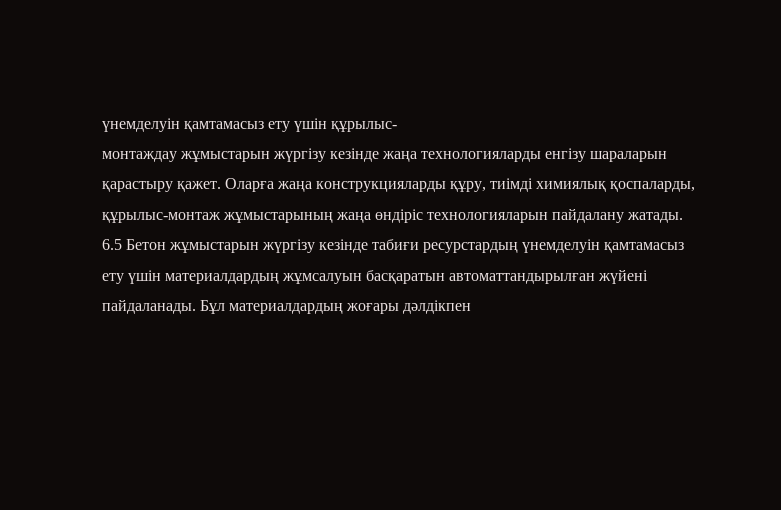үнемделуін қамтамасыз ету үшін құрылыс-
монтаждау жұмыстарын жүргізу кезінде жаңа технологияларды енгізу шараларын
қарастыру қажет. Оларға жаңа конструкцияларды құру, тиімді химиялық қоспаларды,
құрылыс-монтаж жұмыстарының жаңа өндіріс технологияларын пайдалану жатады.
6.5 Бетон жұмыстарын жүргізу кезінде табиғи ресурстардың үнемделуін қамтамасыз
ету үшін материалдардың жұмсалуын басқаратын автоматтандырылған жүйені
пайдаланады. Бұл материалдардың жоғары дәлдікпен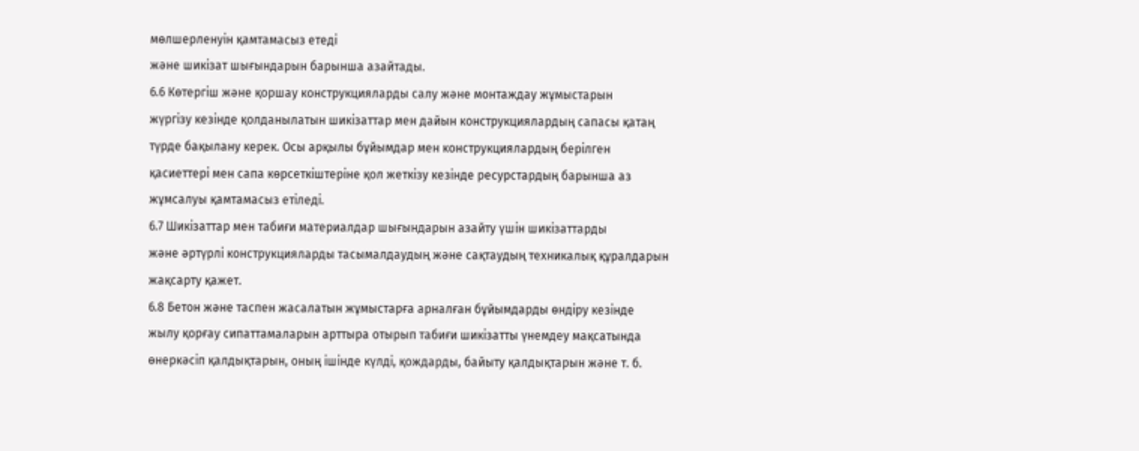мөлшерленуін қамтамасыз етеді
және шикізат шығындарын барынша азайтады.
6.6 Көтергіш және қоршау конструкцияларды салу және монтаждау жұмыстарын
жүргізу кезінде қолданылатын шикізаттар мен дайын конструкциялардың сапасы қатаң
түрде бақылану керек. Осы арқылы бұйымдар мен конструкциялардың берілген
қасиеттері мен сапа көрсеткіштеріне қол жеткізу кезінде ресурстардың барынша аз
жұмсалуы қамтамасыз етіледі.
6.7 Шикізаттар мен табиғи материалдар шығындарын азайту үшін шикізаттарды
және әртүрлі конструкцияларды тасымалдаудың және сақтаудың техникалық құралдарын
жақсарту қажет.
6.8 Бетон және таспен жасалатын жұмыстарға арналған бұйымдарды өндіру кезінде
жылу қорғау сипаттамаларын арттыра отырып табиғи шикізатты үнемдеу мақсатында
өнеркәсіп қалдықтарын, оның ішінде күлді, қождарды, байыту қалдықтарын және т. б.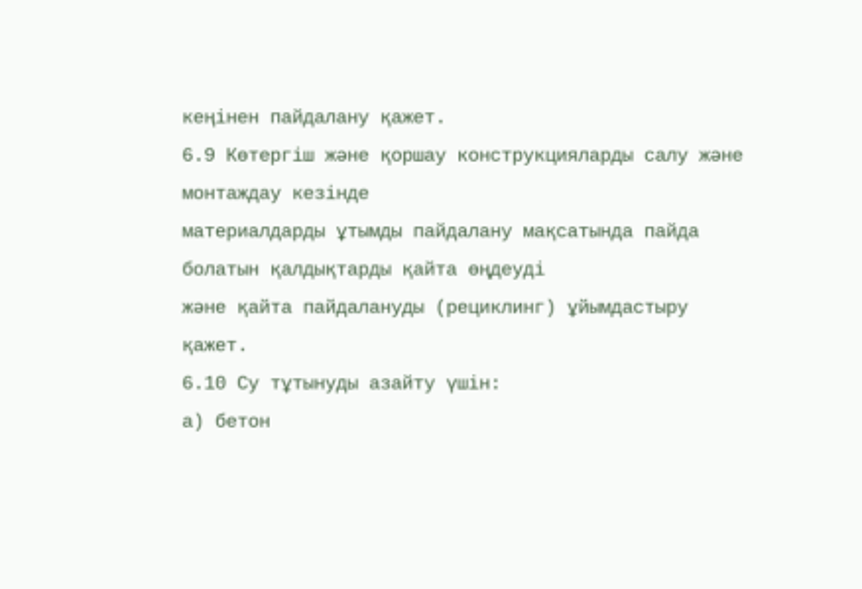кеңінен пайдалану қажет.
6.9 Көтергіш және қоршау конструкцияларды салу және монтаждау кезінде
материалдарды ұтымды пайдалану мақсатында пайда болатын қалдықтарды қайта өңдеуді
және қайта пайдалануды (рециклинг) ұйымдастыру қажет.
6.10 Су тұтынуды азайту үшін:
а) бетон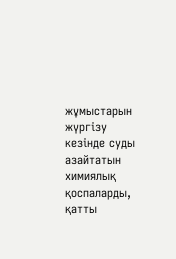жұмыстарын жүргізу кезінде суды азайтатын химиялық қоспаларды, қатты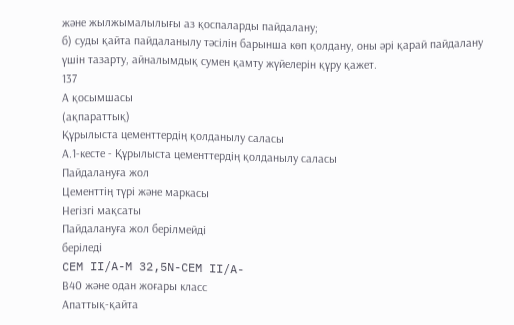және жылжымалылығы аз қоспаларды пайдалану;
б) суды қайта пайдаланылу тәсілін барынша көп қолдану, оны әрі қарай пайдалану
үшін тазарту, айналымдық сумен қамту жүйелерін құру қажет.
137
А қосымшасы
(ақпараттық)
Құрылыста цементтердің қолданылу саласы
А.1-кесте - Құрылыста цементтердің қолданылу саласы
Пайдалануға жол
Цементтің түрі және маркасы
Негізгі мақсаты
Пайдалануға жол берілмейді
беріледі
CEM II/A-M 32,5N-CEM II/A-
В40 және одан жоғары класс
Апаттық-қайта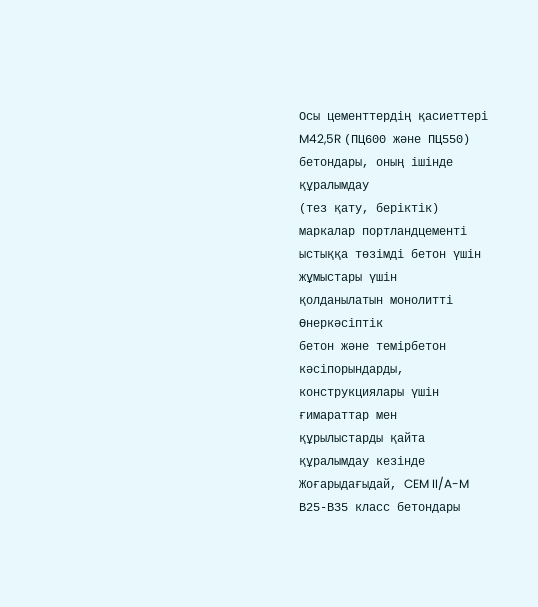Осы цементтердің қасиеттері
M42,5R (ПЦ600 және ПЦ550)
бетондары, оның ішінде
құралымдау
(тез қату, беріктік)
маркалар портландцементі
ыстыққа төзімді бетон үшін
жұмыстары үшін
қолданылатын монолитті
Өнеркәсіптік
бетон және темірбетон
кәсіпорындарды,
конструкциялары үшін
ғимараттар мен
құрылыстарды қайта
құралымдау кезінде
Жоғарыдағыдай, CEM II/A-M
В25-В35 класс бетондары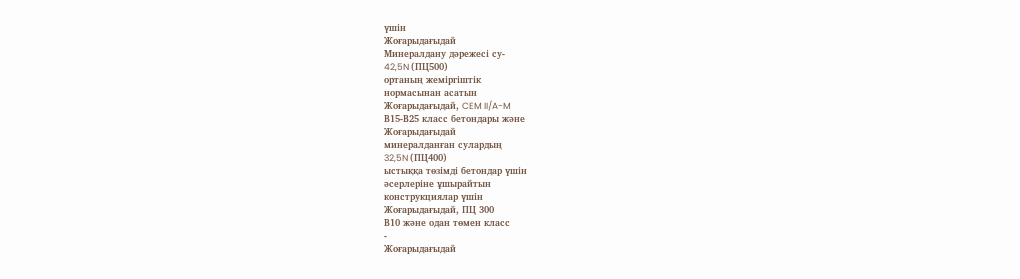үшін
Жоғарыдағыдай
Минералдану дәрежесі су-
42,5N (ПЦ500)
ортаның жеміргіштік
нормасынан асатын
Жоғарыдағыдай, CEM II/A-M
В15-В25 класс бетондары және
Жоғарыдағыдай
минералданған сулардың
32,5N (ПЦ400)
ыстыққа төзімді бетондар үшін
әсерлеріне ұшырайтын
конструкциялар үшін
Жоғарыдағыдай, ПЦ 300
В10 және одан төмен класс
-
Жоғарыдағыдай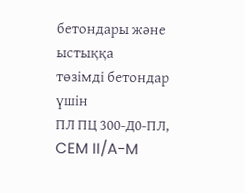бетондары және ыстыққа
төзімді бетондар үшін
ПЛ ПЦ 300-Д0-ПЛ, CEM II/A-M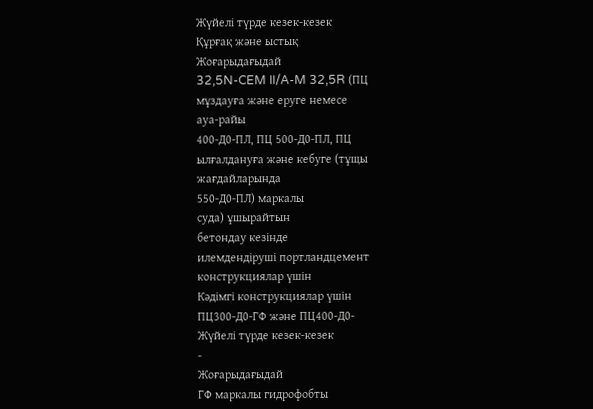Жүйелі түрде кезек-кезек
Құрғақ және ыстық
Жоғарыдағыдай
32,5N-CEM II/A-M 32,5R (ПЦ
мұздауға және еруге немесе
ауа-райы
400-Д0-ПЛ, ПЦ 500-Д0-ПЛ, ПЦ
ылғалдануға және кебуге (тұщы
жағдайларында
550-Д0-ПЛ) маркалы
суда) ұшырайтын
бетондау кезінде
илемдендіруші портландцемент
конструкциялар үшін
Кәдімгі конструкциялар үшін
ПЦ300-Д0-ГФ және ПЦ400-Д0-
Жүйелі түрде кезек-кезек
-
Жоғарыдағыдай
ГФ маркалы гидрофобты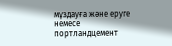мұздауға және еруге немесе
портландцемент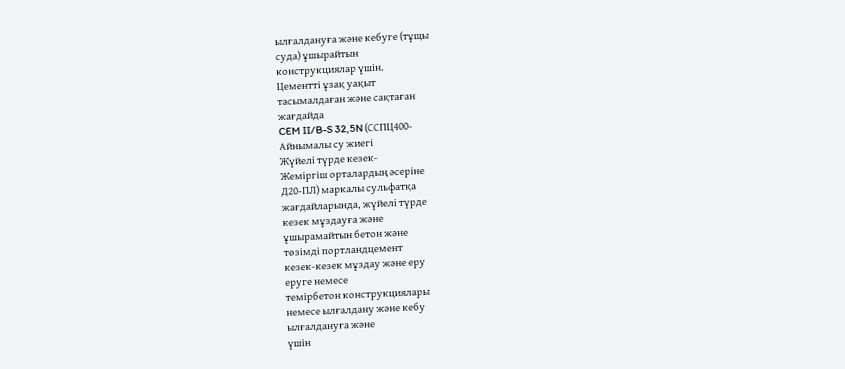ылғалдануға және кебуге (тұщы
суда) ұшырайтын
конструкциялар үшін.
Цементті ұзақ уақыт
тасымалдаған және сақтаған
жағдайда
CEM II/B-S 32,5N (ССПЦ400-
Айнымалы су жиегі
Жүйелі түрде кезек-
Жеміргіш орталардың әсеріне
Д20-ПЛ) маркалы сульфатқа
жағдайларында, жүйелі түрде
кезек мұздауға және
ұшырамайтын бетон және
төзімді портландцемент
кезек-кезек мұздау және еру
еруге немесе
темірбетон конструкциялары
немесе ылғалдану және кебу
ылғалдануға және
үшін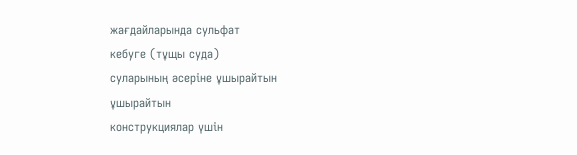жағдайларында сульфат
кебуге (тұщы суда)
суларының әсеріне ұшырайтын
ұшырайтын
конструкциялар үшін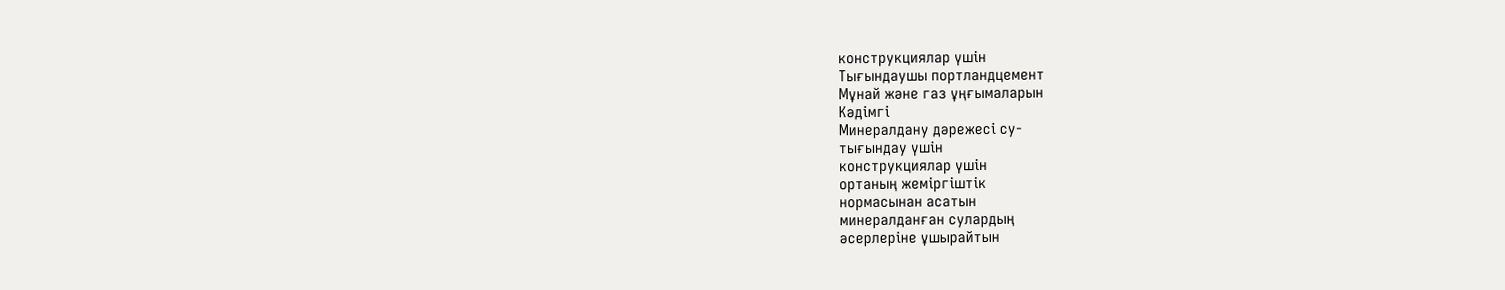конструкциялар үшін
Тығындаушы портландцемент
Мұнай және газ ұңғымаларын
Кәдімгі
Минералдану дәрежесі су-
тығындау үшін
конструкциялар үшін
ортаның жеміргіштік
нормасынан асатын
минералданған сулардың
әсерлеріне ұшырайтын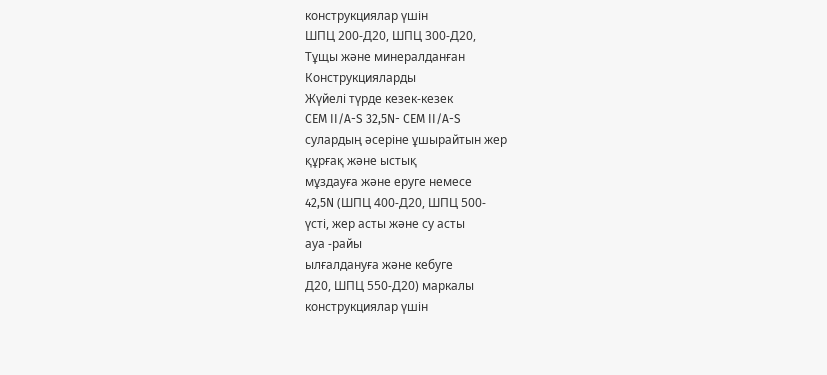конструкциялар үшін
ШПЦ 200-Д20, ШПЦ 300-Д20,
Тұщы және минералданған
Конструкцияларды
Жүйелі түрде кезек-кезек
CEM II/A-S 32,5N- CEM II/A-S
сулардың әсеріне ұшырайтын жер
құрғақ және ыстық
мұздауға және еруге немесе
42,5N (ШПЦ 400-Д20, ШПЦ 500-
үсті, жер асты және су асты
ауа -райы
ылғалдануға және кебуге
Д20, ШПЦ 550-Д20) маркалы
конструкциялар үшін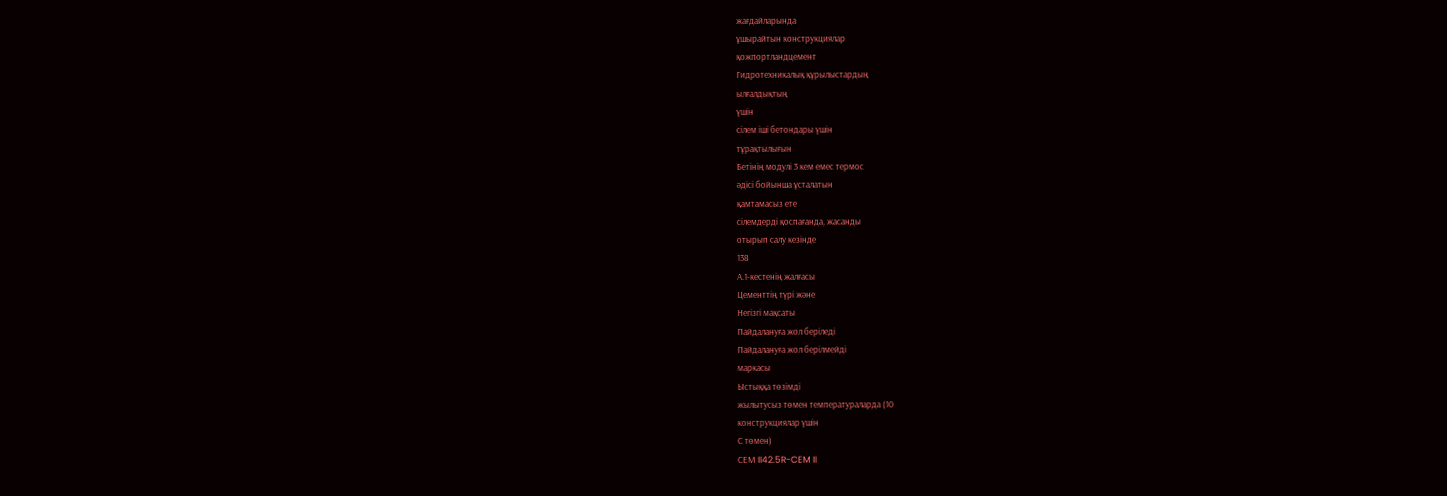жағдайларында
ұшырайтын конструкциялар
қожпортландцемент
Гидротехникалық құрылыстардың
ылғалдықтың
үшін
сілем іші бетондары үшін
тұрақтылығын
Бетінің модулі 3 кем емес термос
әдісі бойынша ұсталатын
қамтамасыз ете
сілемдерді қоспағанда, жасанды
отырып салу кезінде
138
А.1-кестенің жалғасы
Цементтің түрі және
Негізгі мақсаты
Пайдалануға жол беріледі
Пайдалануға жол берілмейді
маркасы
Ыстыққа төзімді
жылытусыз төмен температураларда (10
конструкциялар үшін
С төмен)
СЕМ II42.5R-CEM II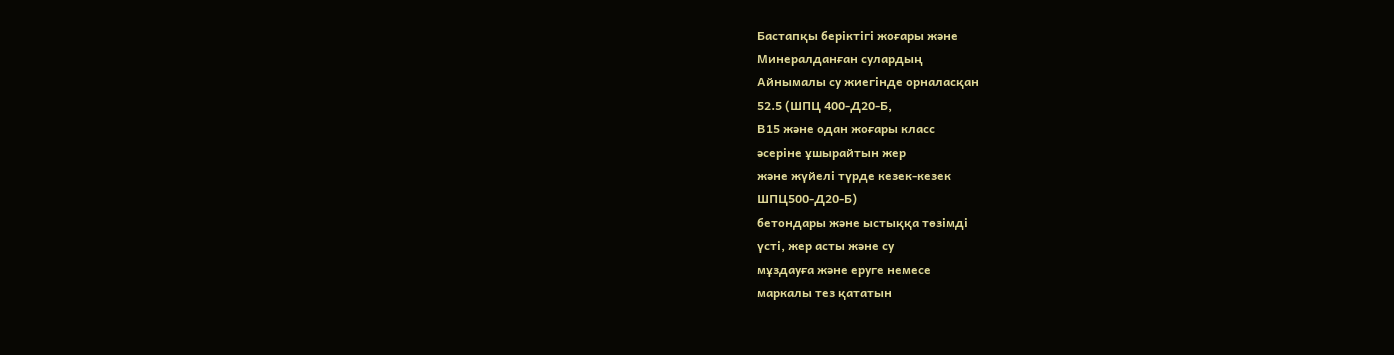Бастапқы беріктігі жоғары және
Минералданған сулардың
Айнымалы су жиегінде орналасқан
52.5 (ШПЦ 400-Д20-Б,
В15 және одан жоғары класс
әсеріне ұшырайтын жер
және жүйелі түрде кезек-кезек
ШПЦ500-Д20-Б)
бетондары және ыстыққа төзімді
үсті, жер асты және су
мұздауға және еруге немесе
маркалы тез қататын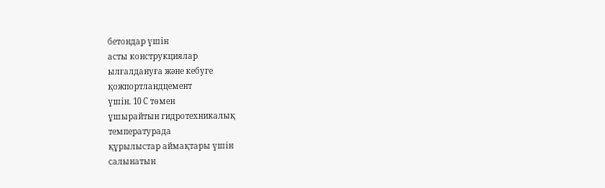бетондар үшін
асты конструкциялар
ылғалдануға және кебуге
қожпортландцемент
үшін. 10 С төмен
ұшырайтын гидротехникалық
температурада
құрылыстар аймақтары үшін
салынатын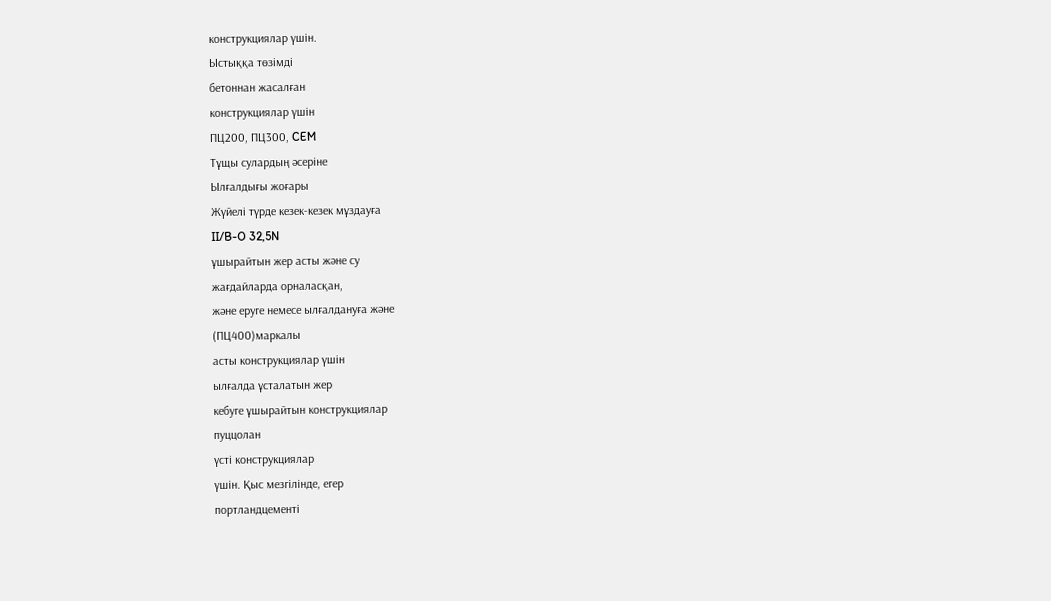конструкциялар үшін.
Ыстыққа төзімді
бетоннан жасалған
конструкциялар үшін
ПЦ200, ПЦ300, CEM
Тұщы сулардың әсеріне
Ылғалдығы жоғары
Жүйелі түрде кезек-кезек мұздауға
II/B-O 32,5N
ұшырайтын жер асты және су
жағдайларда орналасқан,
және еруге немесе ылғалдануға және
(ПЦ400)маркалы
асты конструкциялар үшін
ылғалда ұсталатын жер
кебуге ұшырайтын конструкциялар
пуццолан
үсті конструкциялар
үшін. Қыс мезгілінде, егер
портландцементі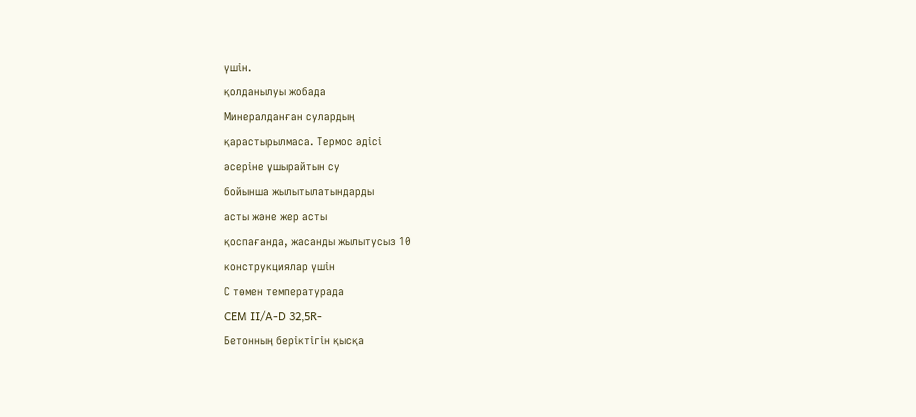үшін.
қолданылуы жобада
Минералданған сулардың
қарастырылмаса. Термос әдісі
әсеріне ұшырайтын су
бойынша жылытылатындарды
асты және жер асты
қоспағанда, жасанды жылытусыз 10
конструкциялар үшін
С төмен температурада
CEM II/A-D 32,5R-
Бетонның беріктігін қысқа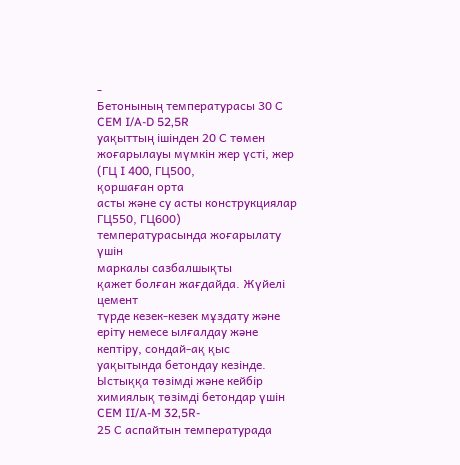-
Бетонының температурасы 30 С
CEM I/A-D 52,5R
уақыттың ішінден 20 С төмен
жоғарылауы мүмкін жер үсті, жер
(ГЦ I 400, ГЦ500,
қоршаған орта
асты және су асты конструкциялар
ГЦ550, ГЦ600)
температурасында жоғарылату
үшін
маркалы сазбалшықты
қажет болған жағдайда. Жүйелі
цемент
түрде кезек-кезек мұздату және
еріту немесе ылғалдау және
кептіру, сондай-ақ қыс
уақытында бетондау кезінде.
Ыстыққа төзімді және кейбір
химиялық төзімді бетондар үшін
CEM II/A-M 32,5R-
25 С аспайтын температурада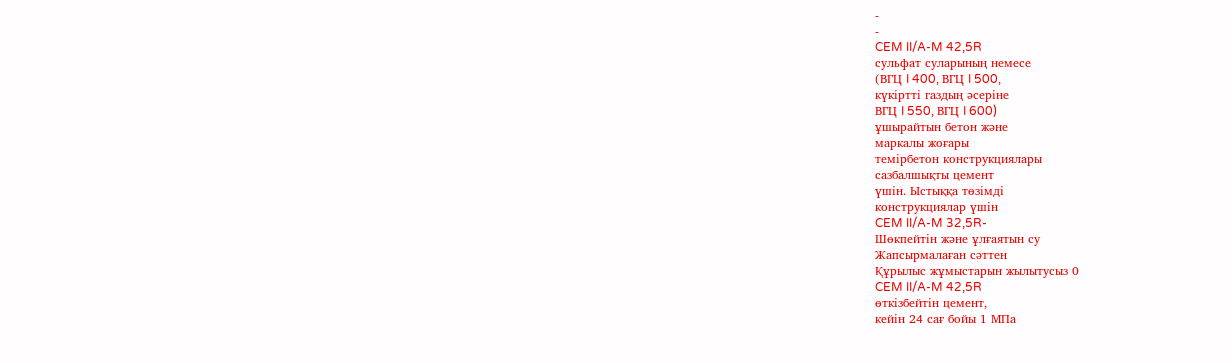-
-
CEM II/A-M 42,5R
сульфат суларының немесе
(ВГЦ I 400, ВГЦ I 500,
күкіртті газдың әсеріне
ВГЦ I 550, ВГЦ I 600)
ұшырайтын бетон және
маркалы жоғары
темірбетон конструкциялары
сазбалшықты цемент
үшін. Ыстыққа төзімді
конструкциялар үшін
CEM II/A-M 32,5R-
Шөкпейтін және ұлғаятын су
Жапсырмалаған сәттен
Құрылыс жұмыстарын жылытусыз 0
CEM II/A-M 42,5R
өткізбейтін цемент,
кейін 24 сағ бойы 1 МПа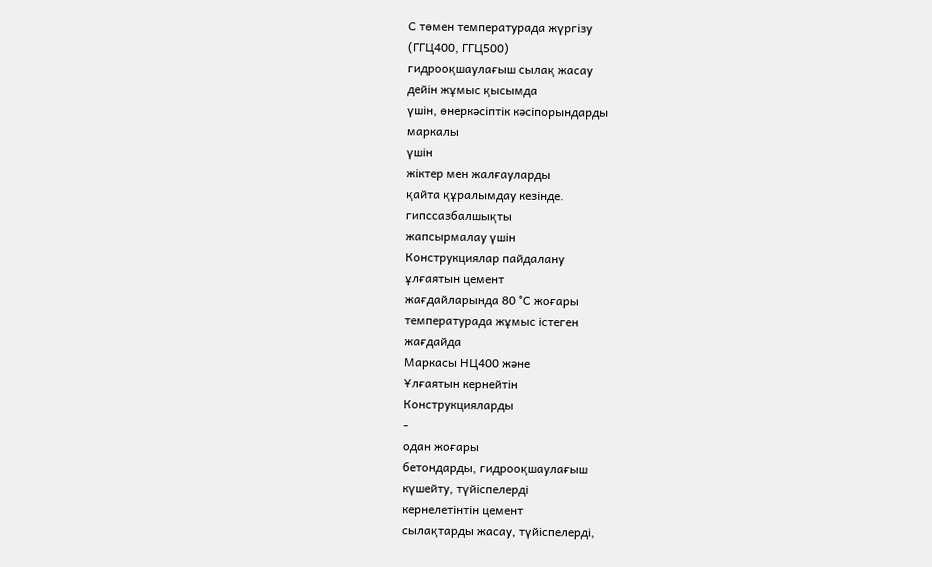С төмен температурада жүргізу
(ГГЦ400, ГГЦ500)
гидрооқшаулағыш сылақ жасау
дейін жұмыс қысымда
үшін, өнеркәсіптік кәсіпорындарды
маркалы
үшін
жіктер мен жалғауларды
қайта құралымдау кезінде.
гипссазбалшықты
жапсырмалау үшін
Конструкциялар пайдалану
ұлғаятын цемент
жағдайларында 80 °С жоғары
температурада жұмыс істеген
жағдайда
Маркасы НЦ400 және
Ұлғаятын кернейтін
Конструкцияларды
-
одан жоғары
бетондарды, гидрооқшаулағыш
күшейту, түйіспелерді
кернелетінтін цемент
сылақтарды жасау, түйіспелерді,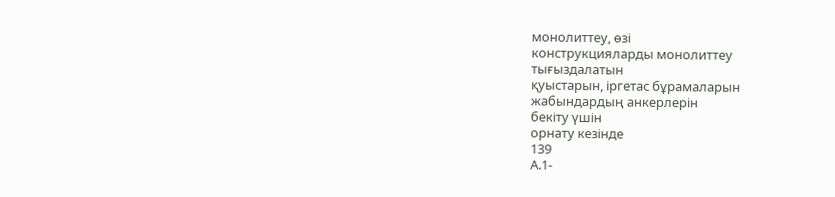монолиттеу, өзі
конструкцияларды монолиттеу
тығыздалатын
қуыстарын, іргетас бұрамаларын
жабындардың анкерлерін
бекіту үшін
орнату кезінде
139
А.1-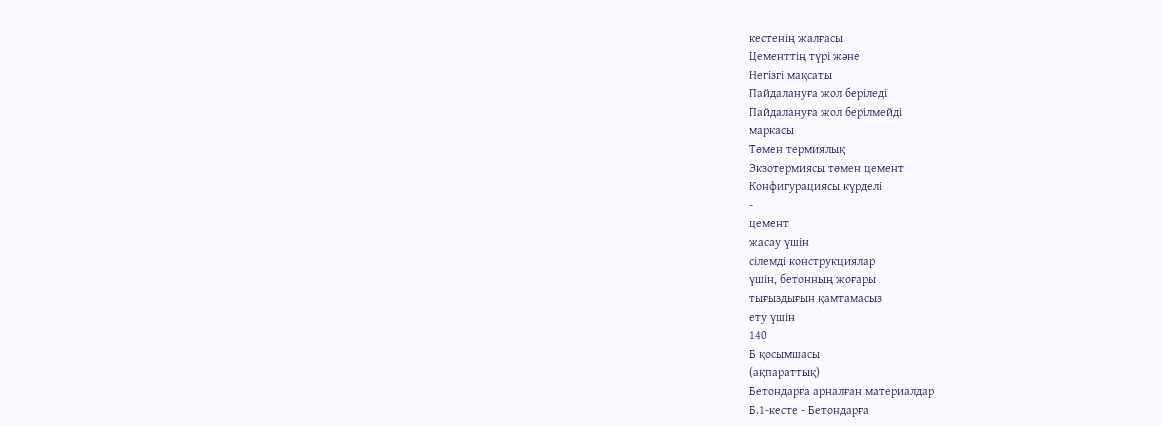кестенің жалғасы
Цементтің түрі және
Негізгі мақсаты
Пайдалануға жол беріледі
Пайдалануға жол берілмейді
маркасы
Төмен термиялық
Экзотермиясы төмен цемент
Конфигурациясы күрделі
-
цемент
жасау үшін
сілемді конструкциялар
үшін, бетонның жоғары
тығыздығын қамтамасыз
ету үшін
140
Б қосымшасы
(ақпараттық)
Бетондарға арналған материалдар
Б.1-кесте - Бетондарға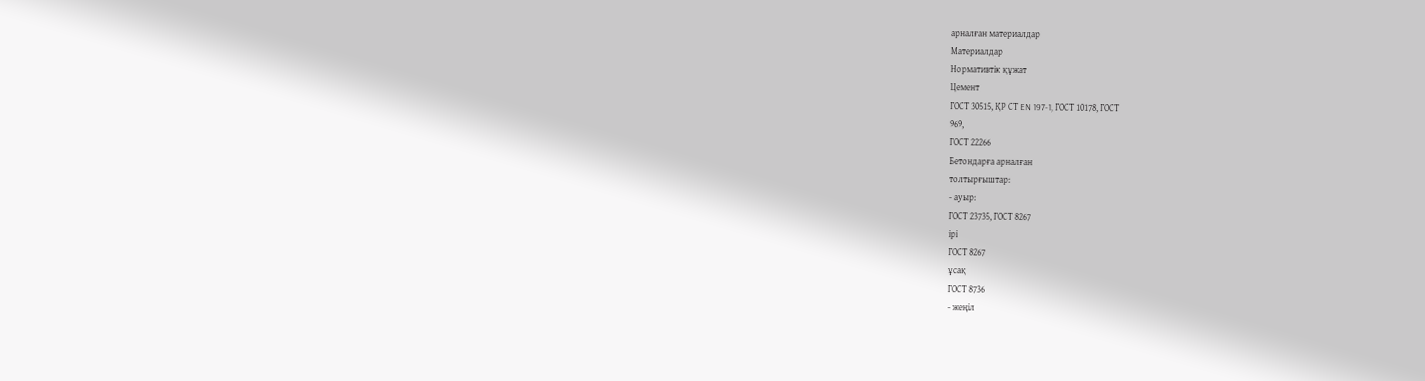арналған материалдар
Материалдар
Нормативтік құжат
Цемент
ГОСТ 30515, ҚР СТ EN 197-1, ГОСТ 10178, ГОСТ
969,
ГОСТ 22266
Бетондарға арналған
толтырғыштар:
- ауыр:
ГОСТ 23735, ГОСТ 8267
ірі
ГОСТ 8267
ұсақ
ГОСТ 8736
- жеңіл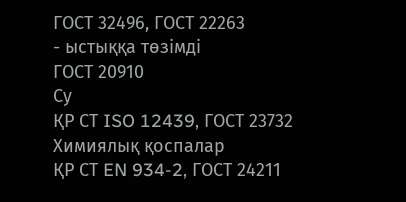ГОСТ 32496, ГОСТ 22263
- ыстыққа төзімді
ГОСТ 20910
Су
ҚР СТ ISO 12439, ГОСТ 23732
Химиялық қоспалар
ҚР СТ EN 934-2, ГОСТ 24211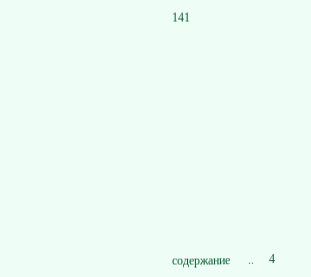141















содержание      ..     4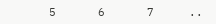5      6      7     ..